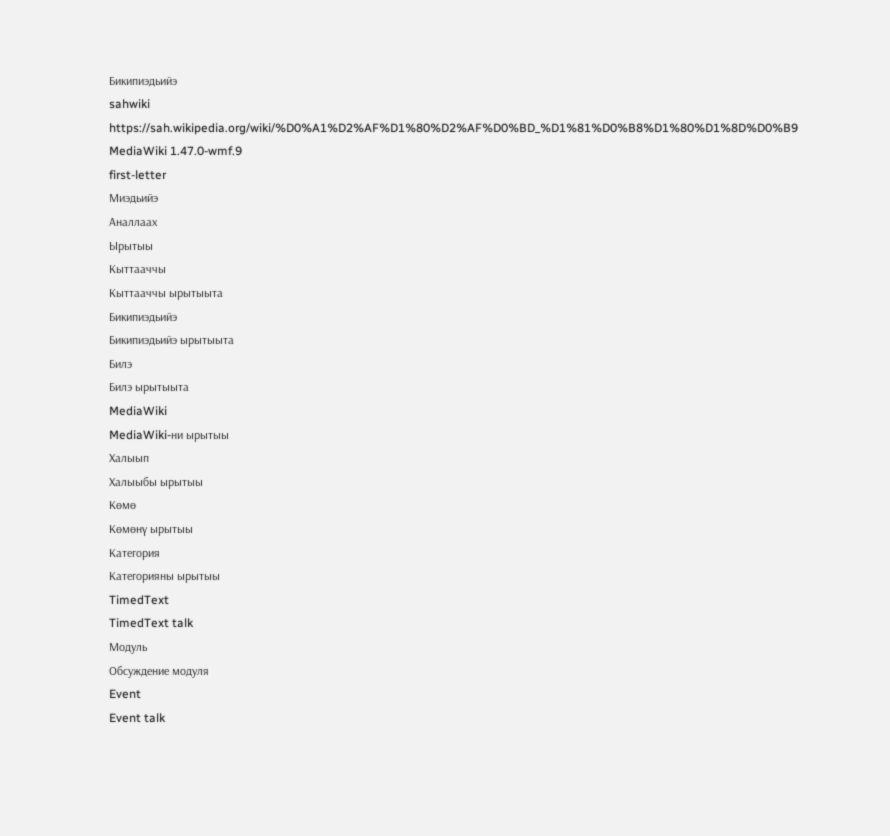Бикипиэдьийэ
sahwiki
https://sah.wikipedia.org/wiki/%D0%A1%D2%AF%D1%80%D2%AF%D0%BD_%D1%81%D0%B8%D1%80%D1%8D%D0%B9
MediaWiki 1.47.0-wmf.9
first-letter
Миэдьийэ
Аналлаах
Ырытыы
Кыттааччы
Кыттааччы ырытыыта
Бикипиэдьийэ
Бикипиэдьийэ ырытыыта
Билэ
Билэ ырытыыта
MediaWiki
MediaWiki-ни ырытыы
Халыып
Халыыбы ырытыы
Көмө
Көмөнү ырытыы
Категория
Категорияны ырытыы
TimedText
TimedText talk
Модуль
Обсуждение модуля
Event
Event talk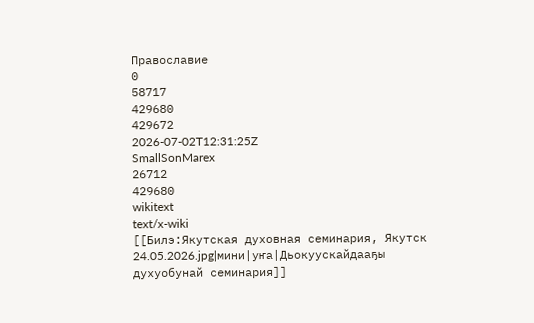Православие
0
58717
429680
429672
2026-07-02T12:31:25Z
SmallSonMarex
26712
429680
wikitext
text/x-wiki
[[Билэ:Якутская духовная семинария, Якутск 24.05.2026.jpg|мини|уҥа|Дьокуускайдааҕы духуобунай семинария]]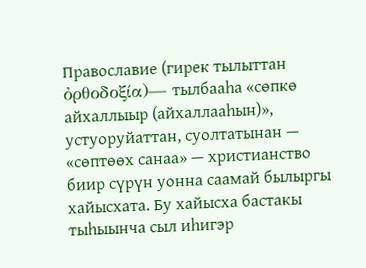Православие (гирек тылыттан ὀρθοδοξία)— тылбааһа «сөпкө айхаллыыр (айхаллааһын)», устуоруйаттан, суолтатынан — «сөптөөх санаа» — христианство биир сүрүн уонна саамай былыргы хайысхата. Бу хайысха бастакы тыһыынча сыл иһигэр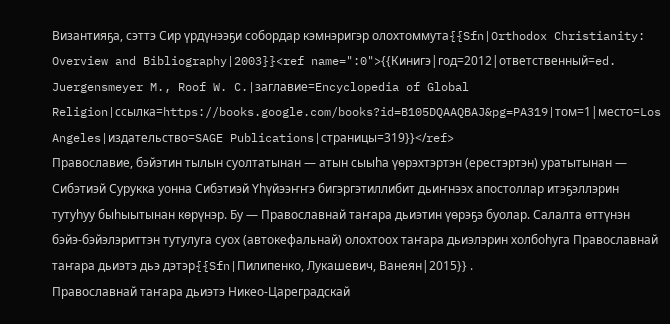Византияҕа, сэттэ Сир үрдүнээҕи собордар кэмнэригэр олохтоммута{{Sfn|Orthodox Christianity: Overview and Bibliography|2003}}<ref name=":0">{{Кинигэ|год=2012|ответственный=ed. Juergensmeyer M., Roof W. C.|заглавие=Encyclopedia of Global Religion|ссылка=https://books.google.com/books?id=B105DQAAQBAJ&pg=PA319|том=1|место=Los Angeles|издательство=SAGE Publications|страницы=319}}</ref>
Православие, бэйэтин тылын суолтатынан — атын сыыһа үөрэхтэртэн (ерестэртэн) уратытынан — Сибэтиэй Сурукка уонна Сибэтиэй Үһүйээҥҥэ бигэргэтиллибит дьиҥнээх апостоллар итэҕэллэрин тутуһуу быһыытынан көрүнэр. Бу — Православнай таҥара дьиэтин үөрэҕэ буолар. Салалта өттүнэн бэйэ-бэйэлэриттэн тутулуга суох (автокефальнай) олохтоох таҥара дьиэлэрин холбоһуга Православнай таҥара дьиэтэ дьэ дэтэр{{Sfn|Пилипенко, Лукашевич, Ванеян|2015}} .
Православнай таҥара дьиэтэ Никео-Цареградскай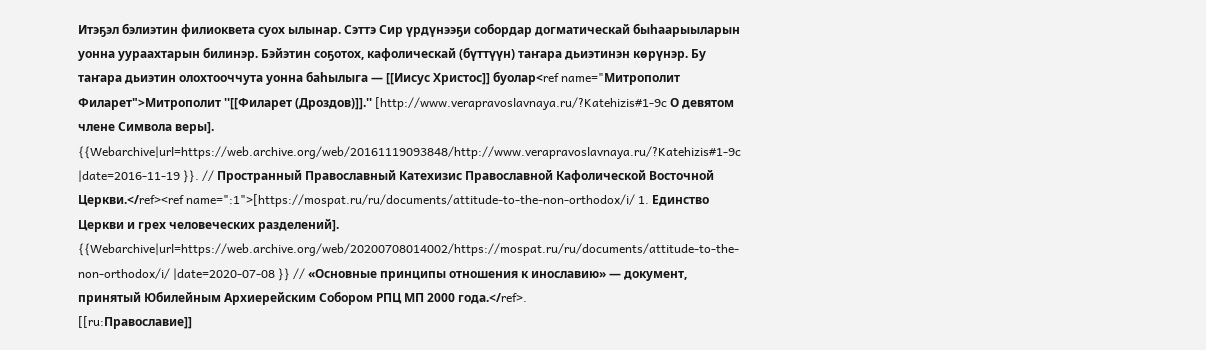Итэҕэл бэлиэтин филиоквета суох ылынар. Сэттэ Сир үрдүнээҕи собордар догматическай быһаарыыларын уонна уураахтарын билинэр. Бэйэтин соҕотох, кафолическай (бүттүүн) таҥара дьиэтинэн көрүнэр. Бу таҥара дьиэтин олохтооччута уонна баһылыга — [[Иисус Христос]] буолар<ref name="Митрополит Филарет">Митрополит ''[[Филарет (Дроздов)]].'' [http://www.verapravoslavnaya.ru/?Katehizis#1-9c О девятом члене Символа веры]. {{Webarchive|url=https://web.archive.org/web/20161119093848/http://www.verapravoslavnaya.ru/?Katehizis#1-9c |date=2016-11-19 }}. // Пространный Православный Катехизис Православной Кафолической Восточной Церкви.</ref><ref name=":1">[https://mospat.ru/ru/documents/attitude-to-the-non-orthodox/i/ 1. Единство Церкви и грех человеческих разделений]. {{Webarchive|url=https://web.archive.org/web/20200708014002/https://mospat.ru/ru/documents/attitude-to-the-non-orthodox/i/ |date=2020-07-08 }} // «Основные принципы отношения к инославию» — документ, принятый Юбилейным Архиерейским Собором РПЦ МП 2000 года.</ref>.
[[ru:Православие]]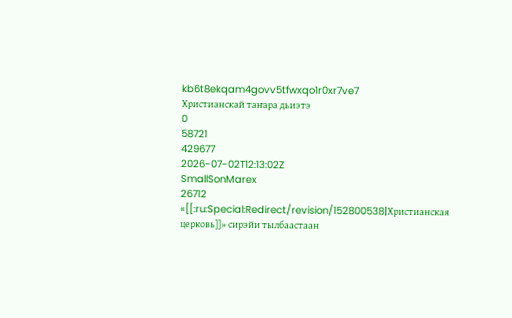kb6t8ekqam4govv5tfwxqo1r0xr7ve7
Христианскай таҥара дьиэтэ
0
58721
429677
2026-07-02T12:13:02Z
SmallSonMarex
26712
«[[:ru:Special:Redirect/revision/152800538|Христианская церковь]]» сирэйи тылбаастаан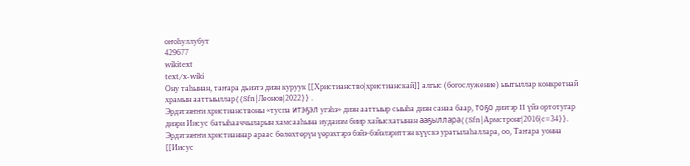оҥоһуллубут
429677
wikitext
text/x-wiki
Ону таһынан, таҥара дьиэтэ диэн куруук [[Христианство|христианскай]] алгыс (богослужение) ыытыллар конкретнай храмын ааттыыллар{{Sfn|Леонов|2022}} .
Эрдэтээҥҥи христианствоны «туспа итэҕэл угэһэ» диэн ааттыыр сыыһа диэн санаа баар, тоҕо диэтэр II үйэ ортотугар диэри Иисус батыһааччыларын хамсааһына иудаизм биир хайысхатынан ааҕыллара{{Sfn|Армстронг|2016|с=34}}. Эрдэтээҥҥи христианнар араас бөлөхтөрүн үөрэхтэрэ бэйэ-бэйэлэриттэн күүскэ уратылаһаллара, оо, Таҥара уонна [[Иисус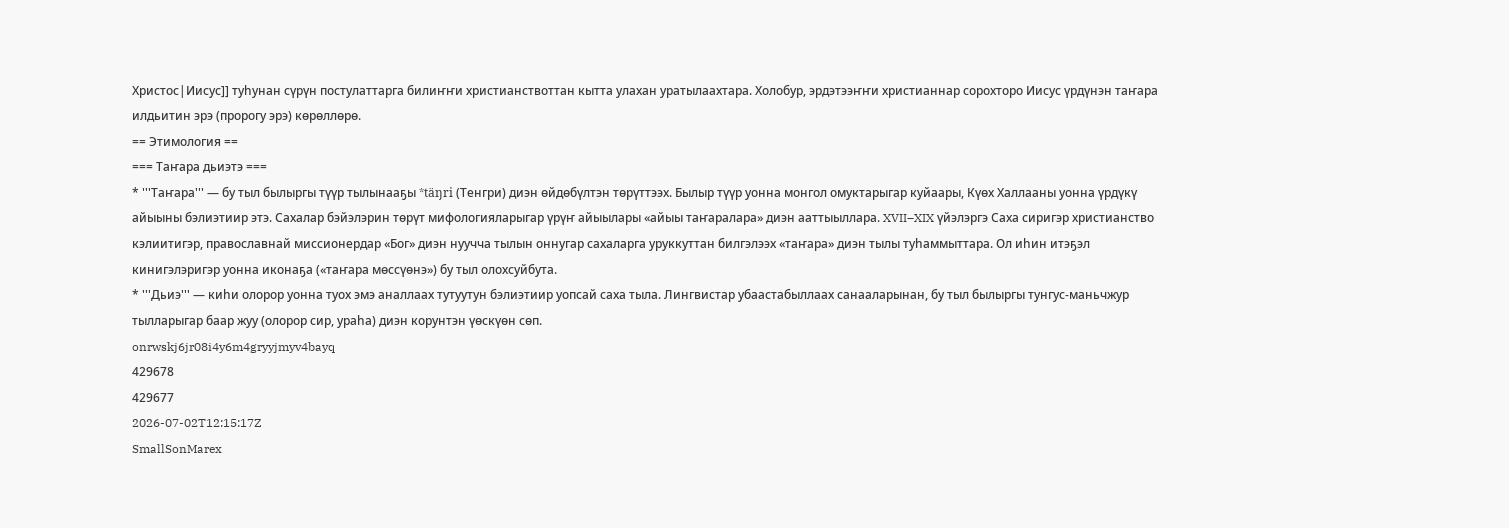Христос|Иисус]] туһунан сүрүн постулаттарга билиҥҥи христианствоттан кытта улахан уратылаахтара. Холобур, эрдэтээҥҥи христианнар сорохторо Иисус үрдүнэн таҥара илдьитин эрэ (пророгу эрэ) көрөллөрө.
== Этимология ==
=== Таҥара дьиэтэ ===
* '''Таҥара''' — бу тыл былыргы түүр тылынааҕы *täŋri (Тенгри) диэн өйдөбүлтэн төрүттээх. Былыр түүр уонна монгол омуктарыгар куйаары, Күөх Халлааны уонна үрдүкү айыыны бэлиэтиир этэ. Сахалар бэйэлэрин төрүт мифологияларыгар үрүҥ айыылары «айыы таҥаралара» диэн ааттыыллара. XVII–XIX үйэлэргэ Саха сиригэр христианство кэлиитигэр, православнай миссионердар «Бог» диэн нуучча тылын оннугар сахаларга уруккуттан билгэлээх «таҥара» диэн тылы туһаммыттара. Ол иһин итэҕэл кинигэлэригэр уонна иконаҕа («таҥара мөссүөнэ») бу тыл олохсуйбута.
* '''Дьиэ''' — киһи олорор уонна туох эмэ аналлаах тутуутун бэлиэтиир уопсай саха тыла. Лингвистар убаастабыллаах санааларынан, бу тыл былыргы тунгус-маньчжур тылларыгар баар жуу (олорор сир, ураһа) диэн корунтэн үөскүөн сөп.
onrwskj6jr08i4y6m4gryyjmyv4bayq
429678
429677
2026-07-02T12:15:17Z
SmallSonMarex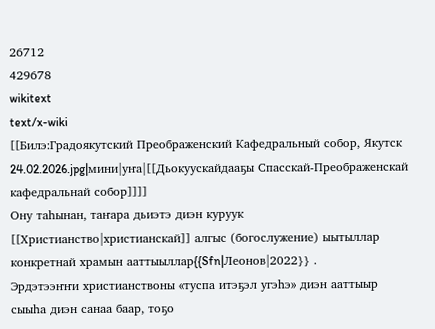26712
429678
wikitext
text/x-wiki
[[Билэ:Градоякутский Преображенский Кафедральный собор, Якутск 24.02.2026.jpg|мини|уҥа|[[Дьокуускайдааҕы Спасскай-Преображенскай кафедральнай собор]]]]
Ону таһынан, таҥара дьиэтэ диэн куруук [[Христианство|христианскай]] алгыс (богослужение) ыытыллар конкретнай храмын ааттыыллар{{Sfn|Леонов|2022}} .
Эрдэтээҥҥи христианствоны «туспа итэҕэл угэһэ» диэн ааттыыр сыыһа диэн санаа баар, тоҕо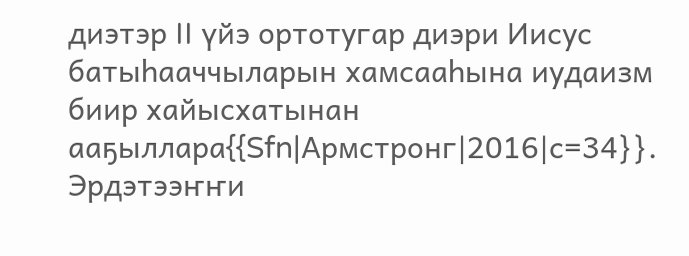диэтэр II үйэ ортотугар диэри Иисус батыһааччыларын хамсааһына иудаизм биир хайысхатынан ааҕыллара{{Sfn|Армстронг|2016|с=34}}. Эрдэтээҥҥи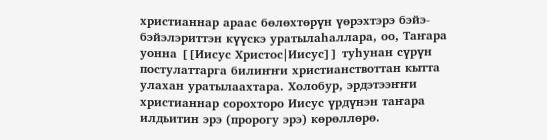христианнар араас бөлөхтөрүн үөрэхтэрэ бэйэ-бэйэлэриттэн күүскэ уратылаһаллара, оо, Таҥара уонна [[Иисус Христос|Иисус]] туһунан сүрүн постулаттарга билиҥҥи христианствоттан кытта улахан уратылаахтара. Холобур, эрдэтээҥҥи христианнар сорохторо Иисус үрдүнэн таҥара илдьитин эрэ (пророгу эрэ) көрөллөрө.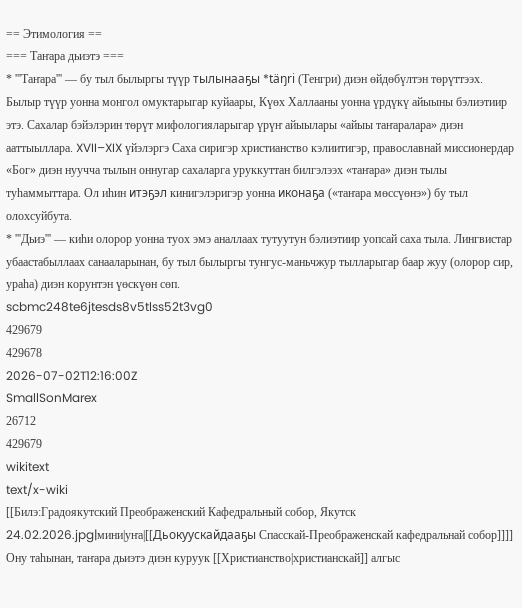== Этимология ==
=== Таҥара дьиэтэ ===
* '''Таҥара''' — бу тыл былыргы түүр тылынааҕы *täŋri (Тенгри) диэн өйдөбүлтэн төрүттээх. Былыр түүр уонна монгол омуктарыгар куйаары, Күөх Халлааны уонна үрдүкү айыыны бэлиэтиир этэ. Сахалар бэйэлэрин төрүт мифологияларыгар үрүҥ айыылары «айыы таҥаралара» диэн ааттыыллара. XVII–XIX үйэлэргэ Саха сиригэр христианство кэлиитигэр, православнай миссионердар «Бог» диэн нуучча тылын оннугар сахаларга уруккуттан билгэлээх «таҥара» диэн тылы туһаммыттара. Ол иһин итэҕэл кинигэлэригэр уонна иконаҕа («таҥара мөссүөнэ») бу тыл олохсуйбута.
* '''Дьиэ''' — киһи олорор уонна туох эмэ аналлаах тутуутун бэлиэтиир уопсай саха тыла. Лингвистар убаастабыллаах санааларынан, бу тыл былыргы тунгус-маньчжур тылларыгар баар жуу (олорор сир, ураһа) диэн корунтэн үөскүөн сөп.
scbmc248te6jtesds8v5tlss52t3vg0
429679
429678
2026-07-02T12:16:00Z
SmallSonMarex
26712
429679
wikitext
text/x-wiki
[[Билэ:Градоякутский Преображенский Кафедральный собор, Якутск 24.02.2026.jpg|мини|уҥа|[[Дьокуускайдааҕы Спасскай-Преображенскай кафедральнай собор]]]]
Ону таһынан, таҥара дьиэтэ диэн куруук [[Христианство|христианскай]] алгыс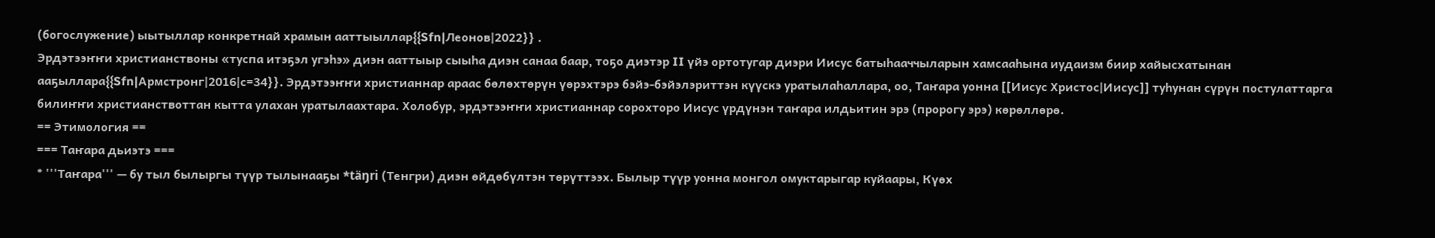(богослужение) ыытыллар конкретнай храмын ааттыыллар{{Sfn|Леонов|2022}} .
Эрдэтээҥҥи христианствоны «туспа итэҕэл угэһэ» диэн ааттыыр сыыһа диэн санаа баар, тоҕо диэтэр II үйэ ортотугар диэри Иисус батыһааччыларын хамсааһына иудаизм биир хайысхатынан ааҕыллара{{Sfn|Армстронг|2016|с=34}}. Эрдэтээҥҥи христианнар араас бөлөхтөрүн үөрэхтэрэ бэйэ-бэйэлэриттэн күүскэ уратылаһаллара, оо, Таҥара уонна [[Иисус Христос|Иисус]] туһунан сүрүн постулаттарга билиҥҥи христианствоттан кытта улахан уратылаахтара. Холобур, эрдэтээҥҥи христианнар сорохторо Иисус үрдүнэн таҥара илдьитин эрэ (пророгу эрэ) көрөллөрө.
== Этимология ==
=== Таҥара дьиэтэ ===
* '''Таҥара''' — бу тыл былыргы түүр тылынааҕы *täŋri (Тенгри) диэн өйдөбүлтэн төрүттээх. Былыр түүр уонна монгол омуктарыгар куйаары, Күөх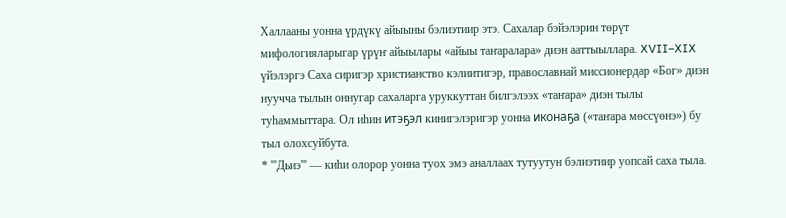Халлааны уонна үрдүкү айыыны бэлиэтиир этэ. Сахалар бэйэлэрин төрүт мифологияларыгар үрүҥ айыылары «айыы таҥаралара» диэн ааттыыллара. XVII–XIX үйэлэргэ Саха сиригэр христианство кэлиитигэр, православнай миссионердар «Бог» диэн нуучча тылын оннугар сахаларга уруккуттан билгэлээх «таҥара» диэн тылы туһаммыттара. Ол иһин итэҕэл кинигэлэригэр уонна иконаҕа («таҥара мөссүөнэ») бу тыл олохсуйбута.
* '''Дьиэ''' — киһи олорор уонна туох эмэ аналлаах тутуутун бэлиэтиир уопсай саха тыла.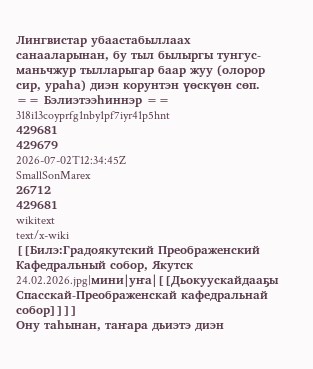Лингвистар убаастабыллаах санааларынан, бу тыл былыргы тунгус-маньчжур тылларыгар баар жуу (олорор сир, ураһа) диэн корунтэн үөскүөн сөп.
== Бэлиэтээһиннэр ==
318i13coyprfg1nby1pf7iyr41p5hnt
429681
429679
2026-07-02T12:34:45Z
SmallSonMarex
26712
429681
wikitext
text/x-wiki
[[Билэ:Градоякутский Преображенский Кафедральный собор, Якутск 24.02.2026.jpg|мини|уҥа|[[Дьокуускайдааҕы Спасскай-Преображенскай кафедральнай собор]]]]
Ону таһынан, таҥара дьиэтэ диэн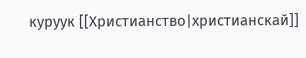куруук [[Христианство|христианскай]]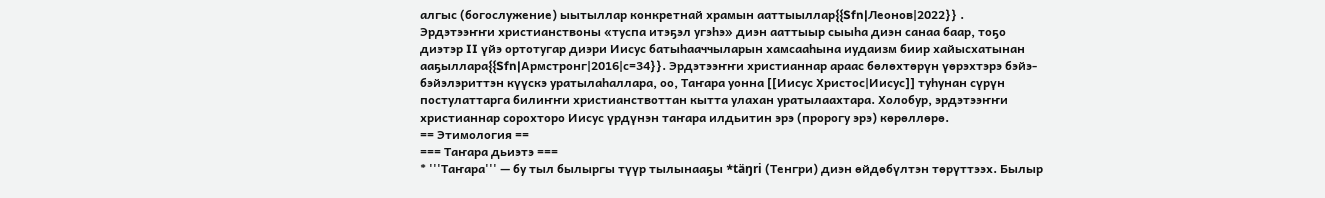алгыс (богослужение) ыытыллар конкретнай храмын ааттыыллар{{Sfn|Леонов|2022}} .
Эрдэтээҥҥи христианствоны «туспа итэҕэл угэһэ» диэн ааттыыр сыыһа диэн санаа баар, тоҕо диэтэр II үйэ ортотугар диэри Иисус батыһааччыларын хамсааһына иудаизм биир хайысхатынан ааҕыллара{{Sfn|Армстронг|2016|с=34}}. Эрдэтээҥҥи христианнар араас бөлөхтөрүн үөрэхтэрэ бэйэ-бэйэлэриттэн күүскэ уратылаһаллара, оо, Таҥара уонна [[Иисус Христос|Иисус]] туһунан сүрүн постулаттарга билиҥҥи христианствоттан кытта улахан уратылаахтара. Холобур, эрдэтээҥҥи христианнар сорохторо Иисус үрдүнэн таҥара илдьитин эрэ (пророгу эрэ) көрөллөрө.
== Этимология ==
=== Таҥара дьиэтэ ===
* '''Таҥара''' — бу тыл былыргы түүр тылынааҕы *täŋri (Тенгри) диэн өйдөбүлтэн төрүттээх. Былыр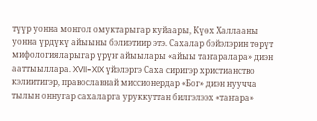түүр уонна монгол омуктарыгар куйаары, Күөх Халлааны уонна үрдүкү айыыны бэлиэтиир этэ. Сахалар бэйэлэрин төрүт мифологияларыгар үрүҥ айыылары «айыы таҥаралара» диэн ааттыыллара. XVII–XIX үйэлэргэ Саха сиригэр христианство кэлиитигэр, православнай миссионердар «Бог» диэн нуучча тылын оннугар сахаларга уруккуттан билгэлээх «таҥара»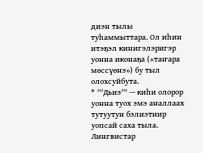диэн тылы туһаммыттара. Ол иһин итэҕэл кинигэлэригэр уонна иконаҕа («таҥара мөссүөнэ») бу тыл олохсуйбута.
* '''Дьиэ''' — киһи олорор уонна туох эмэ аналлаах тутуутун бэлиэтиир уопсай саха тыла. Лингвистар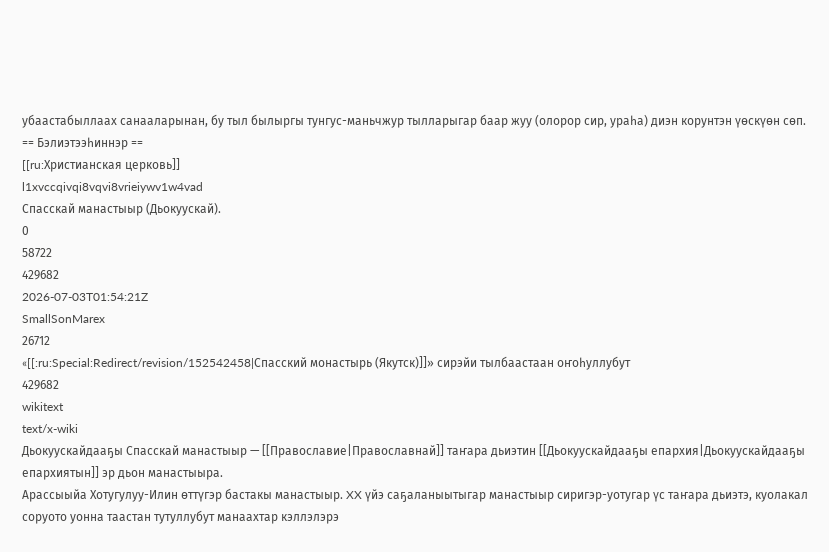убаастабыллаах санааларынан, бу тыл былыргы тунгус-маньчжур тылларыгар баар жуу (олорор сир, ураһа) диэн корунтэн үөскүөн сөп.
== Бэлиэтээһиннэр ==
[[ru:Христианская церковь]]
l1xvccqivqi8vqvi8vrieiywv1w4vad
Спасскай манастыыр (Дьокуускай).
0
58722
429682
2026-07-03T01:54:21Z
SmallSonMarex
26712
«[[:ru:Special:Redirect/revision/152542458|Спасский монастырь (Якутск)]]» сирэйи тылбаастаан оҥоһуллубут
429682
wikitext
text/x-wiki
Дьокуускайдааҕы Спасскай манастыыр — [[Православие|Православнай]] таҥара дьиэтин [[Дьокуускайдааҕы епархия|Дьокуускайдааҕы епархиятын]] эр дьон манастыыра.
Арассыыйа Хотугулуу-Илин өттүгэр бастакы манастыыр. XX үйэ саҕаланыытыгар манастыыр сиригэр-уотугар үс таҥара дьиэтэ, куолакал соруото уонна таастан тутуллубут манаахтар кэллэлэрэ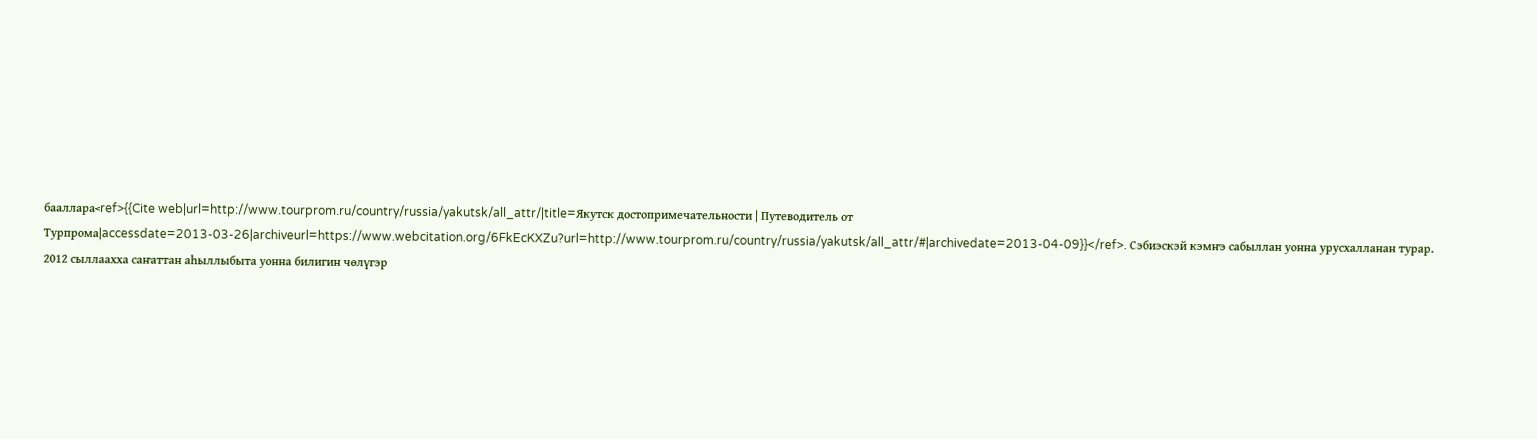бааллара<ref>{{Cite web|url=http://www.tourprom.ru/country/russia/yakutsk/all_attr/|title=Якутск достопримечательности | Путеводитель от Турпрома|accessdate=2013-03-26|archiveurl=https://www.webcitation.org/6FkEcKXZu?url=http://www.tourprom.ru/country/russia/yakutsk/all_attr/#|archivedate=2013-04-09}}</ref>. Сэбиэскэй кэмҥэ сабыллан уонна урусхалланан турар. 2012 сыллаахха саҥаттан аһыллыбыта уонна билигин чөлүгэр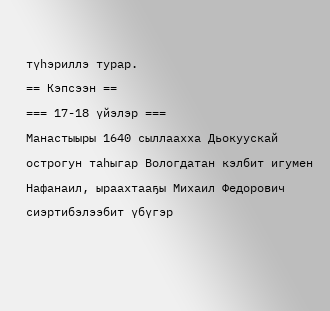түһэриллэ турар.
== Кэпсээн ==
=== 17-18 үйэлэр ===
Манастыыры 1640 сыллаахха Дьокуускай острогун таһыгар Вологдатан кэлбит игумен Нафанаил, ыраахтааҕы Михаил Федорович сиэртибэлээбит үбүгэр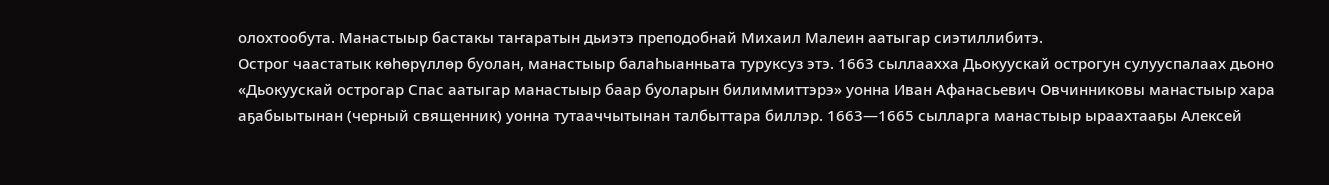олохтообута. Манастыыр бастакы таҥаратын дьиэтэ преподобнай Михаил Малеин аатыгар сиэтиллибитэ.
Острог чаастатык көһөрүллөр буолан, манастыыр балаһыанньата туруксуз этэ. 1663 сыллаахха Дьокуускай острогун сулууспалаах дьоно «Дьокуускай острогар Спас аатыгар манастыыр баар буоларын билиммиттэрэ» уонна Иван Афанасьевич Овчинниковы манастыыр хара аҕабыытынан (черный священник) уонна тутааччытынан талбыттара биллэр. 1663—1665 сылларга манастыыр ыраахтааҕы Алексей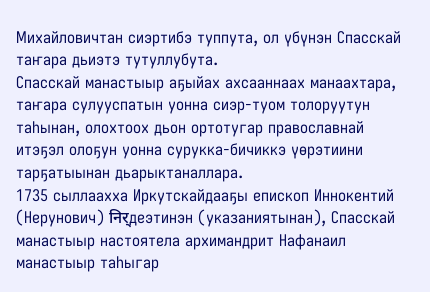Михайловичтан сиэртибэ туппута, ол үбүнэн Спасскай таҥара дьиэтэ тутуллубута.
Спасскай манастыыр аҕыйах ахсааннаах манаахтара, таҥара сулууспатын уонна сиэр-туом толоруутун таһынан, олохтоох дьон ортотугар православнай итэҕэл олоҕун уонна сурукка-бичиккэ үөрэтиини тарҕатыынан дьарыктаналлара.
1735 сыллаахха Иркутскайдааҕы епископ Иннокентий (Нерунович) निर्деэтинэн (указаниятынан), Спасскай манастыыр настоятела архимандрит Нафанаил манастыыр таһыгар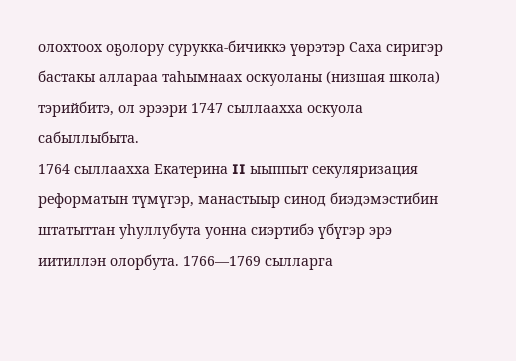олохтоох оҕолору сурукка-бичиккэ үөрэтэр Саха сиригэр бастакы аллараа таһымнаах оскуоланы (низшая школа) тэрийбитэ, ол эрээри 1747 сыллаахха оскуола сабыллыбыта.
1764 сыллаахха Екатерина II ыыппыт секуляризация реформатын түмүгэр, манастыыр синод биэдэмэстибин штатыттан уһуллубута уонна сиэртибэ үбүгэр эрэ иитиллэн олорбута. 1766—1769 сылларга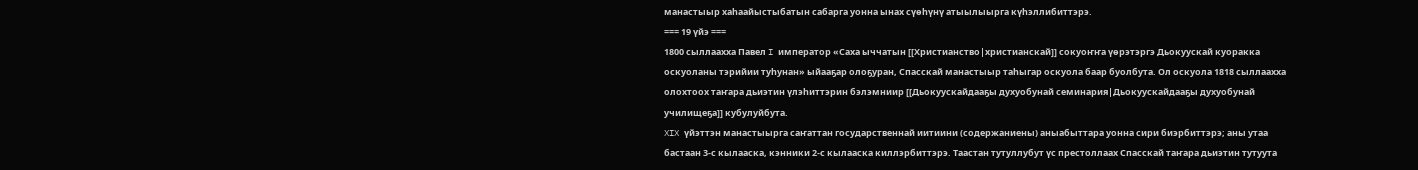манастыыр хаһаайыстыбатын сабарга уонна ынах сүөһүнү атыылыырга күһэллибиттэрэ.
=== 19 үйэ ===
1800 сыллаахха Павел I император «Саха ыччатын [[Христианство|христианскай]] сокуоҥҥа үөрэтэргэ Дьокуускай куоракка оскуоланы тэрийии туһунан» ыйааҕар олоҕуран, Спасскай манастыыр таһыгар оскуола баар буолбута. Ол оскуола 1818 сыллаахха олохтоох таҥара дьиэтин үлэһиттэрин бэлэмниир [[Дьокуускайдааҕы духуобунай семинария|Дьокуускайдааҕы духуобунай училищеҕа]] кубулуйбута.
XIX үйэттэн манастыырга саҥаттан государственнай иитиини (содержаниены) аныабыттара уонна сири биэрбиттэрэ; аны утаа бастаан 3-с кылааска, кэнники 2-с кылааска киллэрбиттэрэ. Таастан тутуллубут үс престоллаах Спасскай таҥара дьиэтин тутуута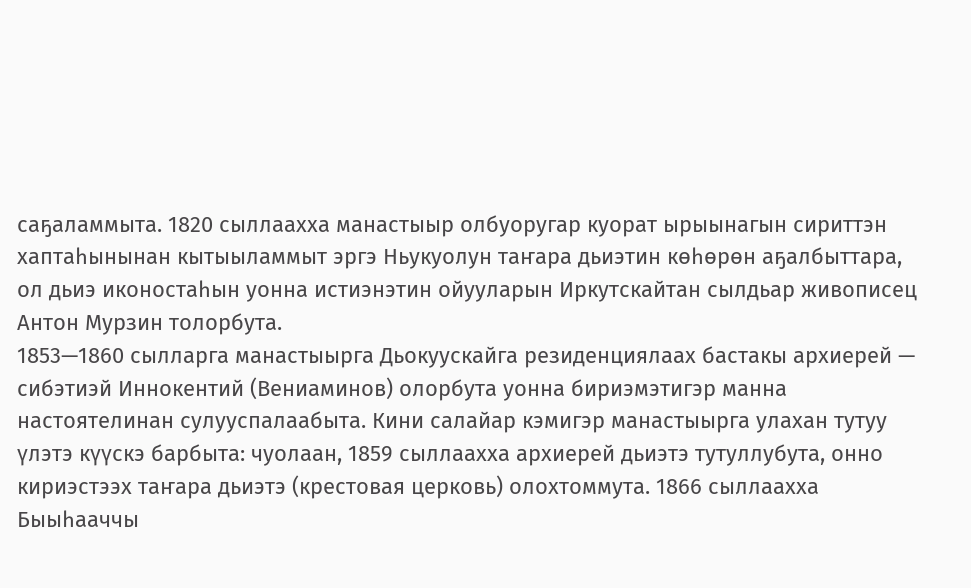саҕаламмыта. 1820 сыллаахха манастыыр олбуоругар куорат ырыынагын сириттэн хаптаһынынан кытыыламмыт эргэ Ньукуолун таҥара дьиэтин көһөрөн аҕалбыттара, ол дьиэ иконостаһын уонна истиэнэтин ойууларын Иркутскайтан сылдьар живописец Антон Мурзин толорбута.
1853—1860 сылларга манастыырга Дьокуускайга резиденциялаах бастакы архиерей — сибэтиэй Иннокентий (Вениаминов) олорбута уонна бириэмэтигэр манна настоятелинан сулууспалаабыта. Кини салайар кэмигэр манастыырга улахан тутуу үлэтэ күүскэ барбыта: чуолаан, 1859 сыллаахха архиерей дьиэтэ тутуллубута, онно кириэстээх таҥара дьиэтэ (крестовая церковь) олохтоммута. 1866 сыллаахха Быыһааччы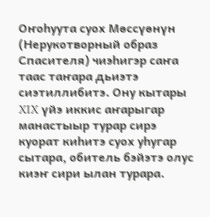Оҥоһуута суох Мөссүөнүн (Нерукотворный образ Спасителя) чиэһигэр саҥа таас таҥара дьиэтэ сиэтиллибитэ. Ону кытары XIX үйэ иккис аҥарыгар манастыыр турар сирэ куорат киһитэ суох уһугар сытара, обитель бэйэтэ олус киэҥ сири ылан турара.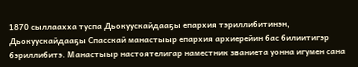1870 сыллаахха туспа Дьокуускайдааҕы епархия тэриллибитинэн, Дьокуускайдааҕы Спасскай манастыыр епархия архиерейин бас билиитигэр бэриллибитэ. Манастыыр настоятелигар наместник званиета уонна игумен сана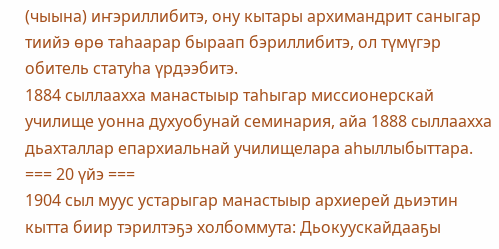(чыына) иҥэриллибитэ, ону кытары архимандрит саныгар тиийэ өрө таһаарар быраап бэриллибитэ, ол түмүгэр обитель статуһа үрдээбитэ.
1884 сыллаахха манастыыр таһыгар миссионерскай училище уонна духуобунай семинария, айа 1888 сыллаахха дьахталлар епархиальнай училищелара аһыллыбыттара.
=== 20 үйэ ===
1904 сыл муус устарыгар манастыыр архиерей дьиэтин кытта биир тэрилтэҕэ холбоммута: Дьокуускайдааҕы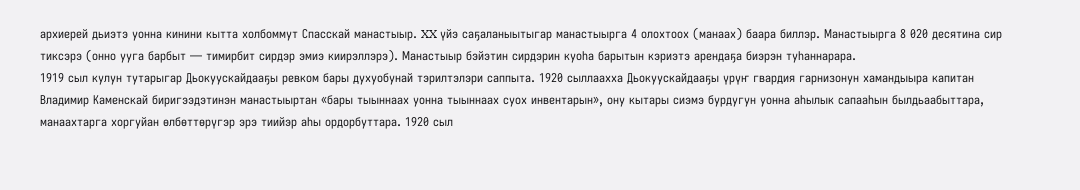архиерей дьиэтэ уонна кинини кытта холбоммут Спасскай манастыыр. XX үйэ саҕаланыытыгар манастыырга 4 олохтоох (манаах) баара биллэр. Манастыырга 8 020 десятина сир тиксэрэ (онно ууга барбыт — тимирбит сирдэр эмиэ киирэллэрэ). Манастыыр бэйэтин сирдэрин куоһа барытын кэриэтэ арендаҕа биэрэн туһаннарара.
1919 сыл кулун тутарыгар Дьокуускайдааҕы ревком бары духуобунай тэрилтэлэри саппыта. 1920 сыллаахха Дьокуускайдааҕы үрүҥ гвардия гарнизонун хамандыыра капитан Владимир Каменскай биригээдэтинэн манастыыртан «бары тыыннаах уонна тыыннаах суох инвентарын», ону кытары сиэмэ бурдугун уонна аһылык сапааһын былдьаабыттара, манаахтарга хоргуйан өлбөттөрүгэр эрэ тиийэр аһы ордорбуттара. 1920 сыл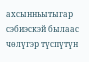ахсынньытыгар сэбиэскэй былаас чөлүгэр түспүтүн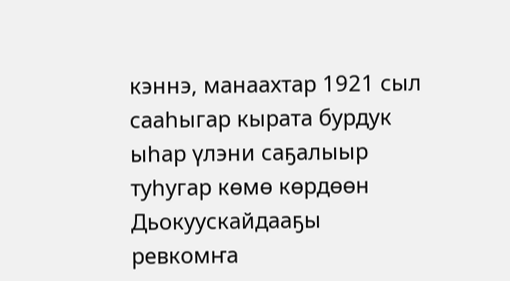кэннэ, манаахтар 1921 сыл сааһыгар кырата бурдук ыһар үлэни саҕалыыр туһугар көмө көрдөөн Дьокуускайдааҕы ревкомҥа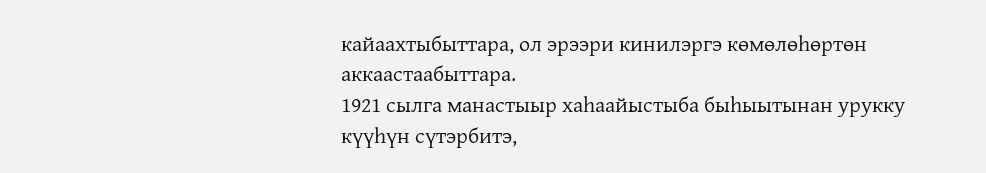кайаахтыбыттара, ол эрээри кинилэргэ көмөлөһөртөн аккаастаабыттара.
1921 сылга манастыыр хаһаайыстыба быһыытынан урукку күүһүн сүтэрбитэ,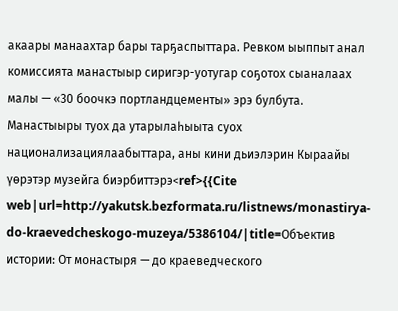акаары манаахтар бары тарҕаспыттара. Ревком ыыппыт анал комиссията манастыыр сиригэр-уотугар соҕотох сыаналаах малы — «30 боочкэ портландцементы» эрэ булбута. Манастыыры туох да утарылаһыыта суох национализациялаабыттара, аны кини дьиэлэрин Кыраайы үөрэтэр музейга биэрбиттэрэ<ref>{{Cite web|url=http://yakutsk.bezformata.ru/listnews/monastirya-do-kraevedcheskogo-muzeya/5386104/|title=Объектив истории: От монастыря — до краеведческого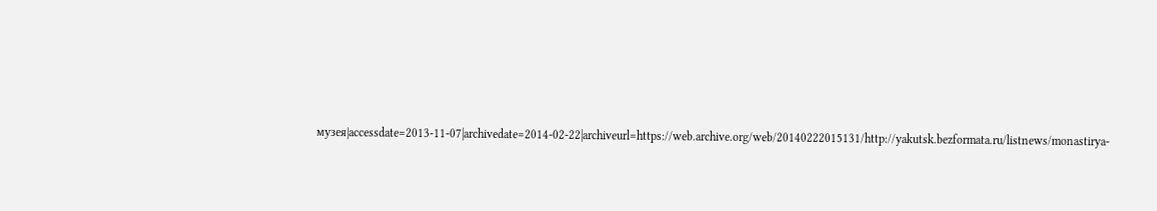музея|accessdate=2013-11-07|archivedate=2014-02-22|archiveurl=https://web.archive.org/web/20140222015131/http://yakutsk.bezformata.ru/listnews/monastirya-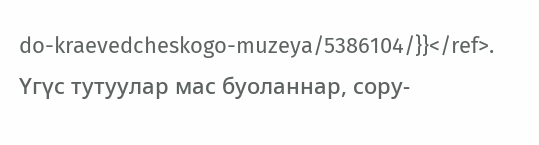do-kraevedcheskogo-muzeya/5386104/}}</ref>.
Үгүс тутуулар мас буоланнар, сору-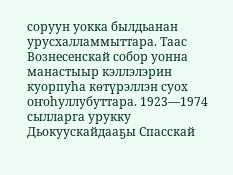соруун уокка былдьанан урусхалламмыттара. Таас Вознесенскай собор уонна манастыыр кэллэлэрин куорпуһа көтүрэллэн суох оҥоһуллубуттара. 1923—1974 сылларга урукку Дьокуускайдааҕы Спасскай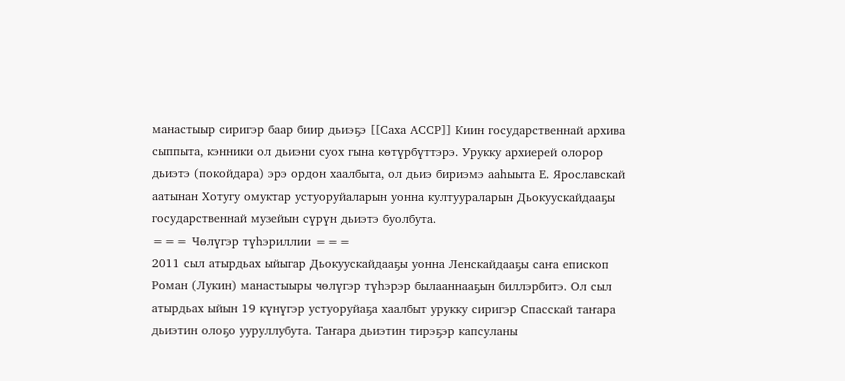манастыыр сиригэр баар биир дьиэҕэ [[Саха АССР]] Киин государственнай архива сыппыта, кэнники ол дьиэни суох гына көтүрбүттэрэ. Урукку архиерей олорор дьиэтэ (покойдара) эрэ ордон хаалбыта, ол дьиэ бириэмэ ааһыыта Е. Ярославскай аатынан Хотугу омуктар устуоруйаларын уонна култуураларын Дьокуускайдааҕы государственнай музейын сүрүн дьиэтэ буолбута.
=== Чөлүгэр түһэриллии ===
2011 сыл атырдьах ыйыгар Дьокуускайдааҕы уонна Ленскайдааҕы саҥа епископ Роман (Лукин) манастыыры чөлүгэр түһэрэр былааннааҕын биллэрбитэ. Ол сыл атырдьах ыйын 19 күнүгэр устуоруйаҕа хаалбыт урукку сиригэр Спасскай таҥара дьиэтин олоҕо ууруллубута. Таҥара дьиэтин тирэҕэр капсуланы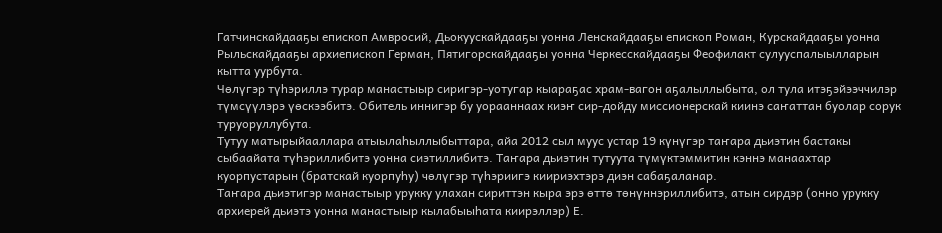Гатчинскайдааҕы епископ Амвросий, Дьокуускайдааҕы уонна Ленскайдааҕы епископ Роман, Курскайдааҕы уонна Рыльскайдааҕы архиепископ Герман, Пятигорскайдааҕы уонна Черкесскайдааҕы Феофилакт сулууспалыылларын кытта уурбута.
Чөлүгэр түһэриллэ турар манастыыр сиригэр-уотугар кыараҕас храм-вагон аҕалыллыбыта, ол тула итэҕэйээччилэр түмсүүлэрэ үөскээбитэ. Обитель иннигэр бу уорааннаах киэҥ сир-дойду миссионерскай киинэ саҥаттан буолар сорук туруоруллубута.
Тутуу матырыйааллара атыылаһыллыбыттара, айа 2012 сыл муус устар 19 күнүгэр таҥара дьиэтин бастакы сыбаайата түһэриллибитэ уонна сиэтиллибитэ. Таҥара дьиэтин тутуута түмүктэммитин кэннэ манаахтар куорпустарын (братскай куорпуһу) чөлүгэр түһэриигэ киириэхтэрэ диэн сабаҕаланар.
Таҥара дьиэтигэр манастыыр урукку улахан сириттэн кыра эрэ өттө төнүннэриллибитэ, атын сирдэр (онно урукку архиерей дьиэтэ уонна манастыыр кылабыыһата киирэллэр) Е.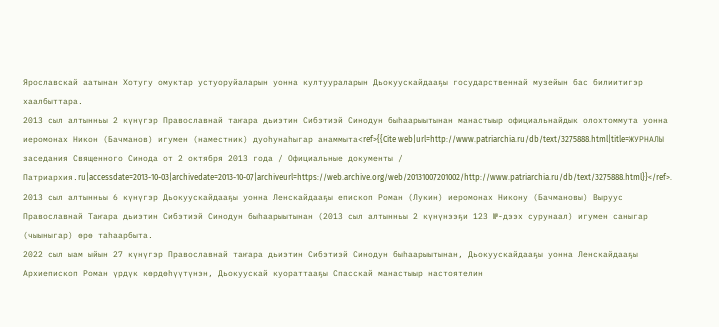Ярославскай аатынан Хотугу омуктар устуоруйаларын уонна култуураларын Дьокуускайдааҕы государственнай музейын бас билиитигэр хаалбыттара.
2013 сыл алтынньы 2 күнүгэр Православнай таҥара дьиэтин Сибэтиэй Синодун быһаарыытынан манастыыр официальнайдык олохтоммута уонна иеромонах Никон (Бачманов) игумен (наместник) дуоһунаһыгар анаммыта<ref>{{Cite web|url=http://www.patriarchia.ru/db/text/3275888.html|title=ЖУРНАЛЫ заседания Священного Синода от 2 октября 2013 года / Официальные документы / Патриархия.ru|accessdate=2013-10-03|archivedate=2013-10-07|archiveurl=https://web.archive.org/web/20131007201002/http://www.patriarchia.ru/db/text/3275888.html}}</ref>.
2013 сыл алтынньы 6 күнүгэр Дьокуускайдааҕы уонна Ленскайдааҕы епископ Роман (Лукин) иеромонах Никону (Бачмановы) Выруус Православнай Таҥара дьиэтин Сибэтиэй Синодун быһаарыытынан (2013 сыл алтынньы 2 күнүнээҕи 123 №-дээх сурунаал) игумен саныгар (чыыныгар) өрө таһаарбыта.
2022 сыл ыам ыйын 27 күнүгэр Православнай таҥара дьиэтин Сибэтиэй Синодун быһаарыытынан, Дьокуускайдааҕы уонна Ленскайдааҕы Архиепископ Роман үрдүк көрдөһүүтүнэн, Дьокуускай куораттааҕы Спасскай манастыыр настоятелин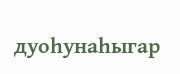дуоһунаһыгар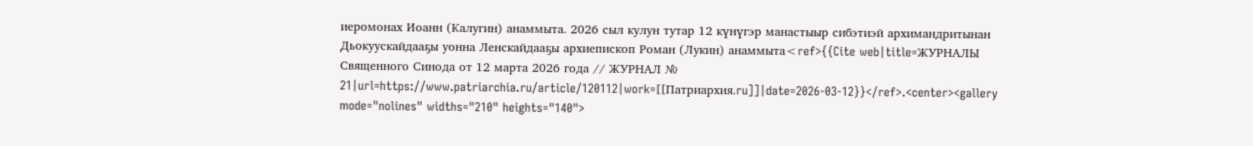иеромонах Иоанн (Калугин) анаммыта. 2026 сыл кулун тутар 12 күнүгэр манастыыр сибэтиэй архимандритынан Дьокуускайдааҕы уонна Ленскайдааҕы архиепископ Роман (Лукин) анаммыта<ref>{{Cite web|title=ЖУРНАЛЫ Священного Синода от 12 марта 2026 года // ЖУРНАЛ № 21|url=https://www.patriarchia.ru/article/120112|work=[[Патриархия.ru]]|date=2026-03-12}}</ref>.<center><gallery mode="nolines" widths="210" heights="140">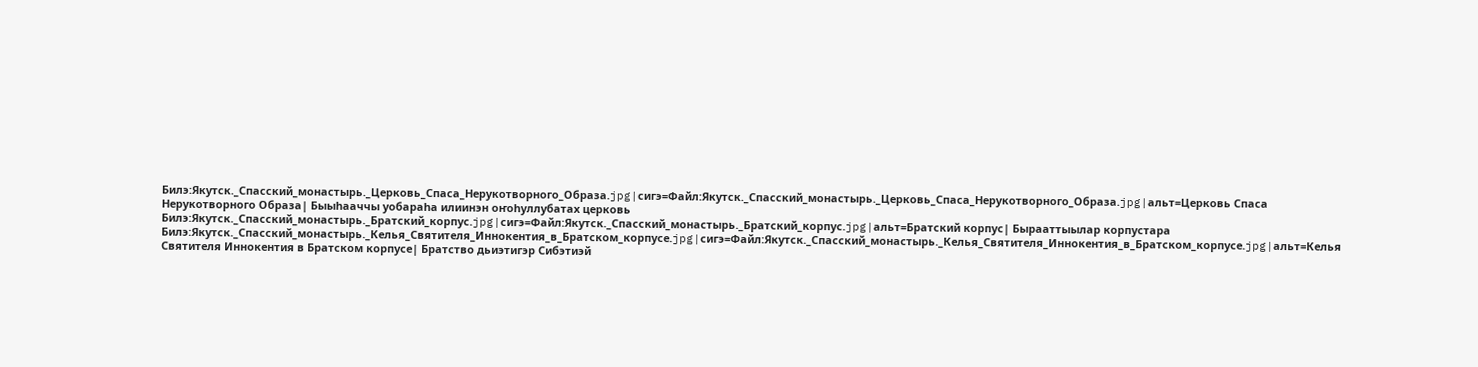Билэ:Якутск._Спасский_монастырь._Церковь_Спаса_Нерукотворного_Образа.jpg|сигэ=Файл:Якутск._Спасский_монастырь._Церковь_Спаса_Нерукотворного_Образа.jpg|альт=Церковь Спаса Нерукотворного Образа| Быыһааччы уобараһа илиинэн оҥоһуллубатах церковь
Билэ:Якутск._Спасский_монастырь._Братский_корпус.jpg|сигэ=Файл:Якутск._Спасский_монастырь._Братский_корпус.jpg|альт=Братский корпус| Бырааттыылар корпустара
Билэ:Якутск._Спасский_монастырь._Келья_Святителя_Иннокентия_в_Братском_корпусе.jpg|сигэ=Файл:Якутск._Спасский_монастырь._Келья_Святителя_Иннокентия_в_Братском_корпусе.jpg|альт=Келья Святителя Иннокентия в Братском корпусе| Братство дьиэтигэр Сибэтиэй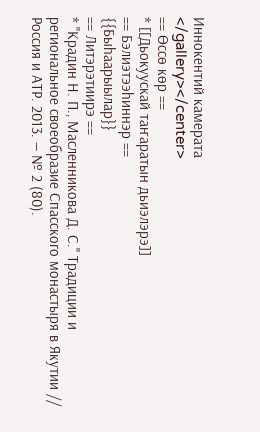Иннокентий камерата
</gallery></center>
== Өссө көр ==
* [[Дьокуускай таҥаратын дьиэлэрэ]]
== Бэлиэтээһиннэр ==
{{Быһаарыылар}}
== Литэрэтиирэ ==
* ''Крадин Н. П., Масленникова Д. С.'' Традиции и региональное своеобразие Спасского монастыря в Якутии // Россия и АТР. 2013. — № 2 (80).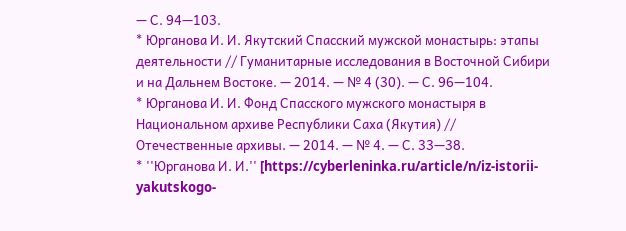— С. 94—103.
* Юрганова И. И. Якутский Спасский мужской монастырь: этапы деятельности // Гуманитарные исследования в Восточной Сибири и на Дальнем Востоке. — 2014. — № 4 (30). — С. 96—104.
* Юрганова И. И. Фонд Спасского мужского монастыря в Национальном архиве Республики Саха (Якутия) // Отечественные архивы. — 2014. — № 4. — С. 33—38.
* ''Юрганова И. И.'' [https://cyberleninka.ru/article/n/iz-istorii-yakutskogo-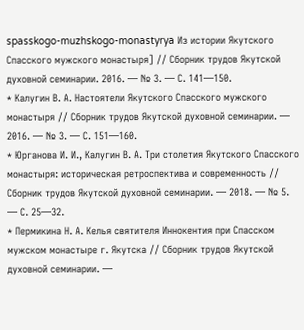spasskogo-muzhskogo-monastyrya Из истории Якутского Спасского мужского монастыря] // Сборник трудов Якутской духовной семинарии. 2016. — № 3. — С. 141—150.
* Калугин В. А. Настоятели Якутского Спасского мужского монастыря // Сборник трудов Якутской духовной семинарии. — 2016. — № 3. — С. 151—160.
* Юрганова И. И., Калугин В. А. Три столетия Якутского Спасского монастыря: историческая ретроспектива и современность // Сборник трудов Якутской духовной семинарии. — 2018. — № 5. — С. 25—32.
* Пермикина Н. А. Келья святителя Иннокентия при Спасском мужском монастыре г. Якутска // Сборник трудов Якутской духовной семинарии. —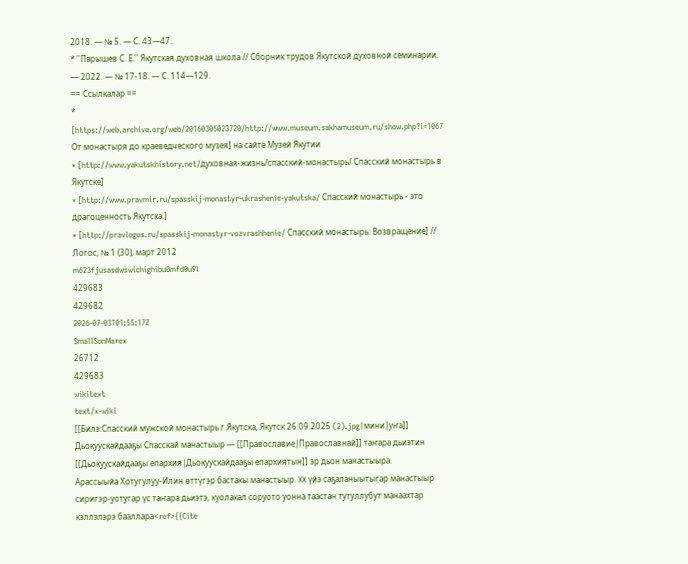2018. — № 5. — С. 43—47.
* ''Парышев С. Е.'' Якутская духовная школа // Сборник трудов Якутской духовной семинарии. — 2022. — № 17-18. — С. 114—129.
== Ссылкалар ==
* [https://web.archive.org/web/20160305023720/http://www.museum.sakhamuseum.ru/show.php?i=1067 От монастыря до краеведческого музея] на сайте Музей Якутии
* [http://www.yakutskhistory.net/духовная-жизнь/спасский-монастырь/ Спасский монастырь в Якутске]
* [http://www.pravmir.ru/spasskij-monastyr-ukrashenie-yakutska/ Спасский монастырь - это драгоценность Якутска.]
* [http://pravlogos.ru/spasskij-monastyr-vozvrashhenie/ Спасский монастырь: Возвращение] // Логос, № 1 (30), март 2012
m623fjusasdwswichighibu0mfd0u9l
429683
429682
2026-07-03T01:55:17Z
SmallSonMarex
26712
429683
wikitext
text/x-wiki
[[Билэ:Спасский мужской монастырь г.Якутска, Якутск 26.09.2025 (2).jpg|мини|уҥа]]
Дьокуускайдааҕы Спасскай манастыыр — [[Православие|Православнай]] таҥара дьиэтин [[Дьокуускайдааҕы епархия|Дьокуускайдааҕы епархиятын]] эр дьон манастыыра.
Арассыыйа Хотугулуу-Илин өттүгэр бастакы манастыыр. XX үйэ саҕаланыытыгар манастыыр сиригэр-уотугар үс таҥара дьиэтэ, куолакал соруото уонна таастан тутуллубут манаахтар кэллэлэрэ бааллара<ref>{{Cite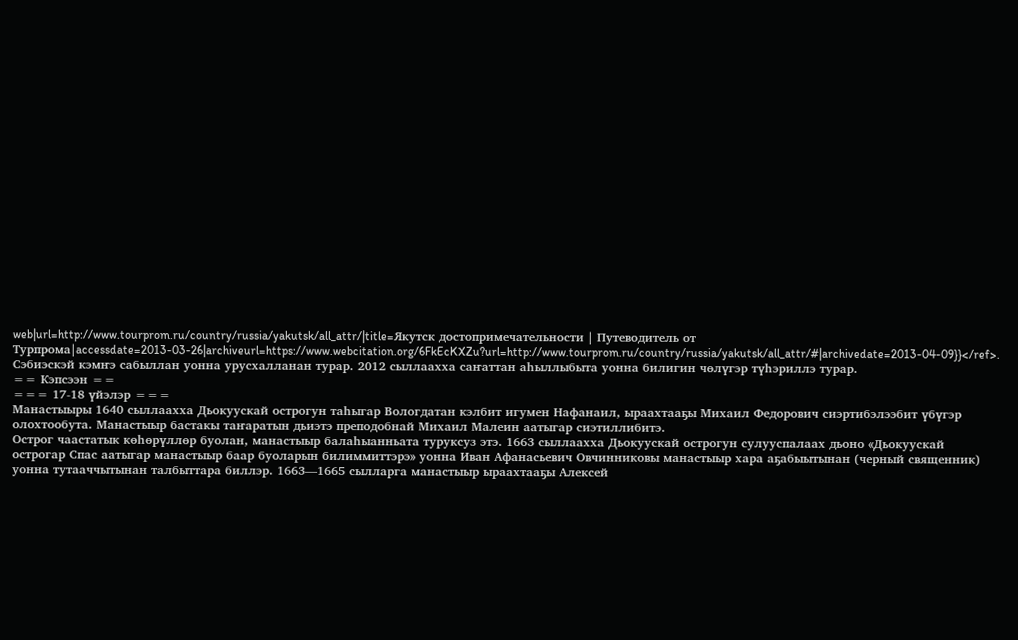web|url=http://www.tourprom.ru/country/russia/yakutsk/all_attr/|title=Якутск достопримечательности | Путеводитель от Турпрома|accessdate=2013-03-26|archiveurl=https://www.webcitation.org/6FkEcKXZu?url=http://www.tourprom.ru/country/russia/yakutsk/all_attr/#|archivedate=2013-04-09}}</ref>. Сэбиэскэй кэмҥэ сабыллан уонна урусхалланан турар. 2012 сыллаахха саҥаттан аһыллыбыта уонна билигин чөлүгэр түһэриллэ турар.
== Кэпсээн ==
=== 17-18 үйэлэр ===
Манастыыры 1640 сыллаахха Дьокуускай острогун таһыгар Вологдатан кэлбит игумен Нафанаил, ыраахтааҕы Михаил Федорович сиэртибэлээбит үбүгэр олохтообута. Манастыыр бастакы таҥаратын дьиэтэ преподобнай Михаил Малеин аатыгар сиэтиллибитэ.
Острог чаастатык көһөрүллөр буолан, манастыыр балаһыанньата туруксуз этэ. 1663 сыллаахха Дьокуускай острогун сулууспалаах дьоно «Дьокуускай острогар Спас аатыгар манастыыр баар буоларын билиммиттэрэ» уонна Иван Афанасьевич Овчинниковы манастыыр хара аҕабыытынан (черный священник) уонна тутааччытынан талбыттара биллэр. 1663—1665 сылларга манастыыр ыраахтааҕы Алексей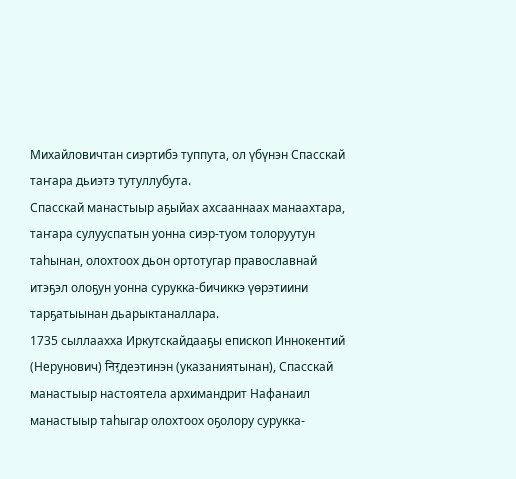Михайловичтан сиэртибэ туппута, ол үбүнэн Спасскай таҥара дьиэтэ тутуллубута.
Спасскай манастыыр аҕыйах ахсааннаах манаахтара, таҥара сулууспатын уонна сиэр-туом толоруутун таһынан, олохтоох дьон ортотугар православнай итэҕэл олоҕун уонна сурукка-бичиккэ үөрэтиини тарҕатыынан дьарыктаналлара.
1735 сыллаахха Иркутскайдааҕы епископ Иннокентий (Нерунович) निर्деэтинэн (указаниятынан), Спасскай манастыыр настоятела архимандрит Нафанаил манастыыр таһыгар олохтоох оҕолору сурукка-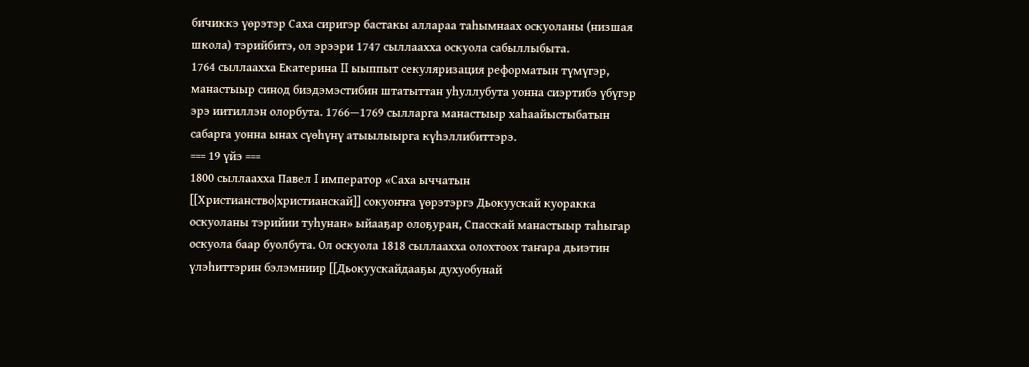бичиккэ үөрэтэр Саха сиригэр бастакы аллараа таһымнаах оскуоланы (низшая школа) тэрийбитэ, ол эрээри 1747 сыллаахха оскуола сабыллыбыта.
1764 сыллаахха Екатерина II ыыппыт секуляризация реформатын түмүгэр, манастыыр синод биэдэмэстибин штатыттан уһуллубута уонна сиэртибэ үбүгэр эрэ иитиллэн олорбута. 1766—1769 сылларга манастыыр хаһаайыстыбатын сабарга уонна ынах сүөһүнү атыылыырга күһэллибиттэрэ.
=== 19 үйэ ===
1800 сыллаахха Павел I император «Саха ыччатын [[Христианство|христианскай]] сокуоҥҥа үөрэтэргэ Дьокуускай куоракка оскуоланы тэрийии туһунан» ыйааҕар олоҕуран, Спасскай манастыыр таһыгар оскуола баар буолбута. Ол оскуола 1818 сыллаахха олохтоох таҥара дьиэтин үлэһиттэрин бэлэмниир [[Дьокуускайдааҕы духуобунай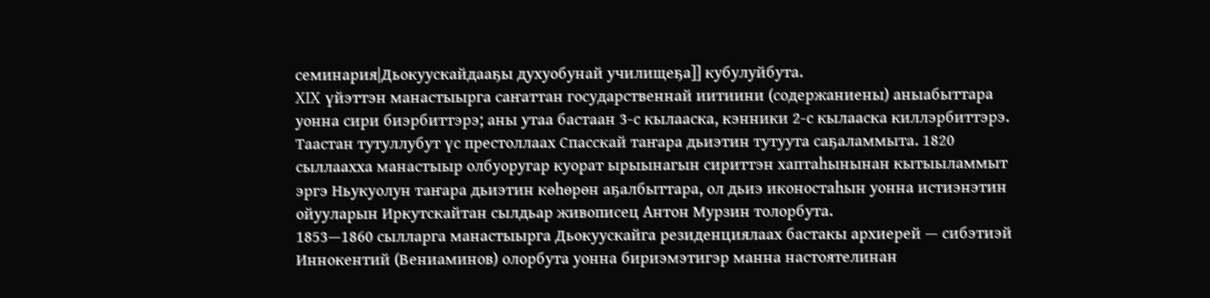семинария|Дьокуускайдааҕы духуобунай училищеҕа]] кубулуйбута.
XIX үйэттэн манастыырга саҥаттан государственнай иитиини (содержаниены) аныабыттара уонна сири биэрбиттэрэ; аны утаа бастаан 3-с кылааска, кэнники 2-с кылааска киллэрбиттэрэ. Таастан тутуллубут үс престоллаах Спасскай таҥара дьиэтин тутуута саҕаламмыта. 1820 сыллаахха манастыыр олбуоругар куорат ырыынагын сириттэн хаптаһынынан кытыыламмыт эргэ Ньукуолун таҥара дьиэтин көһөрөн аҕалбыттара, ол дьиэ иконостаһын уонна истиэнэтин ойууларын Иркутскайтан сылдьар живописец Антон Мурзин толорбута.
1853—1860 сылларга манастыырга Дьокуускайга резиденциялаах бастакы архиерей — сибэтиэй Иннокентий (Вениаминов) олорбута уонна бириэмэтигэр манна настоятелинан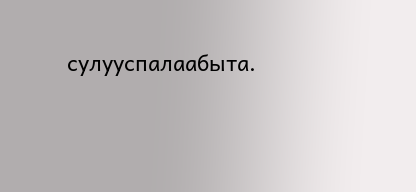сулууспалаабыта.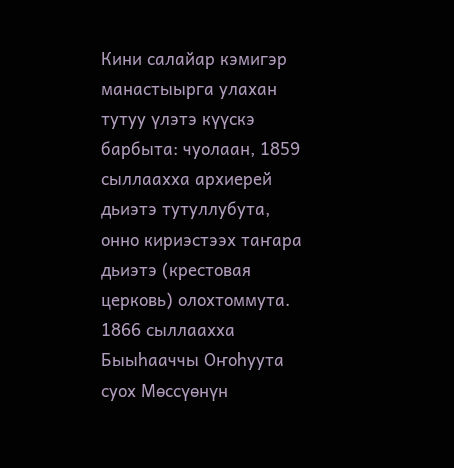Кини салайар кэмигэр манастыырга улахан тутуу үлэтэ күүскэ барбыта: чуолаан, 1859 сыллаахха архиерей дьиэтэ тутуллубута, онно кириэстээх таҥара дьиэтэ (крестовая церковь) олохтоммута. 1866 сыллаахха Быыһааччы Оҥоһуута суох Мөссүөнүн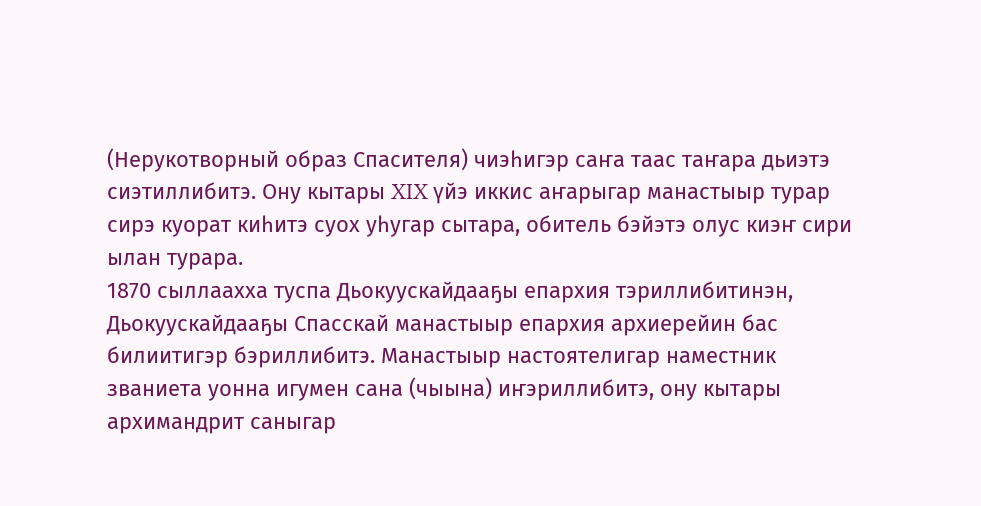(Нерукотворный образ Спасителя) чиэһигэр саҥа таас таҥара дьиэтэ сиэтиллибитэ. Ону кытары XIX үйэ иккис аҥарыгар манастыыр турар сирэ куорат киһитэ суох уһугар сытара, обитель бэйэтэ олус киэҥ сири ылан турара.
1870 сыллаахха туспа Дьокуускайдааҕы епархия тэриллибитинэн, Дьокуускайдааҕы Спасскай манастыыр епархия архиерейин бас билиитигэр бэриллибитэ. Манастыыр настоятелигар наместник званиета уонна игумен сана (чыына) иҥэриллибитэ, ону кытары архимандрит саныгар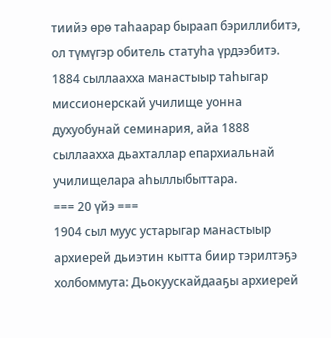тиийэ өрө таһаарар быраап бэриллибитэ, ол түмүгэр обитель статуһа үрдээбитэ.
1884 сыллаахха манастыыр таһыгар миссионерскай училище уонна духуобунай семинария, айа 1888 сыллаахха дьахталлар епархиальнай училищелара аһыллыбыттара.
=== 20 үйэ ===
1904 сыл муус устарыгар манастыыр архиерей дьиэтин кытта биир тэрилтэҕэ холбоммута: Дьокуускайдааҕы архиерей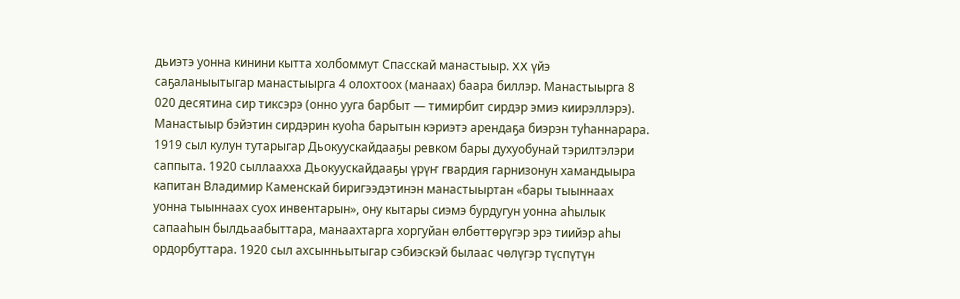дьиэтэ уонна кинини кытта холбоммут Спасскай манастыыр. XX үйэ саҕаланыытыгар манастыырга 4 олохтоох (манаах) баара биллэр. Манастыырга 8 020 десятина сир тиксэрэ (онно ууга барбыт — тимирбит сирдэр эмиэ киирэллэрэ). Манастыыр бэйэтин сирдэрин куоһа барытын кэриэтэ арендаҕа биэрэн туһаннарара.
1919 сыл кулун тутарыгар Дьокуускайдааҕы ревком бары духуобунай тэрилтэлэри саппыта. 1920 сыллаахха Дьокуускайдааҕы үрүҥ гвардия гарнизонун хамандыыра капитан Владимир Каменскай биригээдэтинэн манастыыртан «бары тыыннаах уонна тыыннаах суох инвентарын», ону кытары сиэмэ бурдугун уонна аһылык сапааһын былдьаабыттара, манаахтарга хоргуйан өлбөттөрүгэр эрэ тиийэр аһы ордорбуттара. 1920 сыл ахсынньытыгар сэбиэскэй былаас чөлүгэр түспүтүн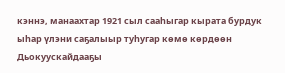кэннэ, манаахтар 1921 сыл сааһыгар кырата бурдук ыһар үлэни саҕалыыр туһугар көмө көрдөөн Дьокуускайдааҕы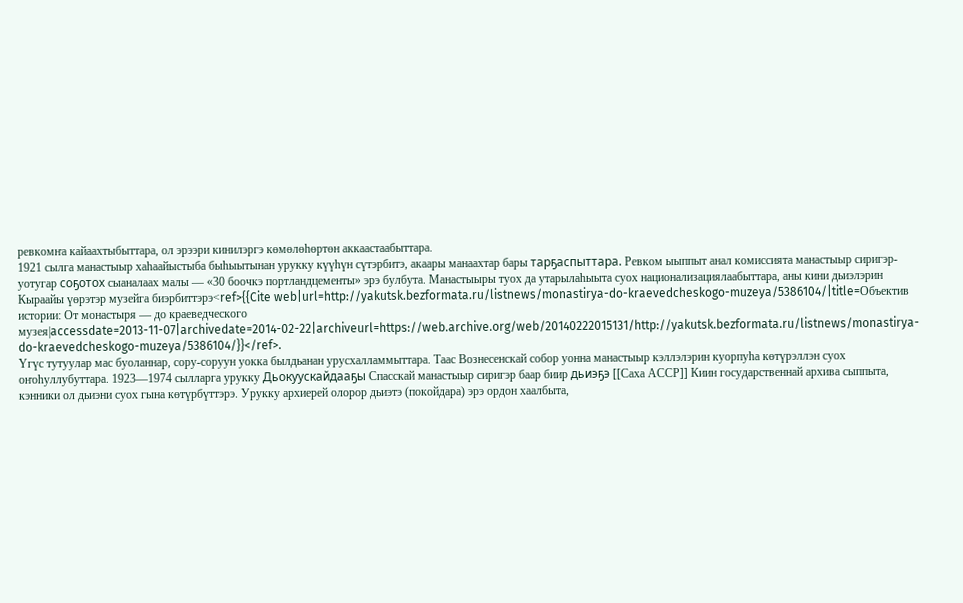ревкомҥа кайаахтыбыттара, ол эрээри кинилэргэ көмөлөһөртөн аккаастаабыттара.
1921 сылга манастыыр хаһаайыстыба быһыытынан урукку күүһүн сүтэрбитэ, акаары манаахтар бары тарҕаспыттара. Ревком ыыппыт анал комиссията манастыыр сиригэр-уотугар соҕотох сыаналаах малы — «30 боочкэ портландцементы» эрэ булбута. Манастыыры туох да утарылаһыыта суох национализациялаабыттара, аны кини дьиэлэрин Кыраайы үөрэтэр музейга биэрбиттэрэ<ref>{{Cite web|url=http://yakutsk.bezformata.ru/listnews/monastirya-do-kraevedcheskogo-muzeya/5386104/|title=Объектив истории: От монастыря — до краеведческого музея|accessdate=2013-11-07|archivedate=2014-02-22|archiveurl=https://web.archive.org/web/20140222015131/http://yakutsk.bezformata.ru/listnews/monastirya-do-kraevedcheskogo-muzeya/5386104/}}</ref>.
Үгүс тутуулар мас буоланнар, сору-соруун уокка былдьанан урусхалламмыттара. Таас Вознесенскай собор уонна манастыыр кэллэлэрин куорпуһа көтүрэллэн суох оҥоһуллубуттара. 1923—1974 сылларга урукку Дьокуускайдааҕы Спасскай манастыыр сиригэр баар биир дьиэҕэ [[Саха АССР]] Киин государственнай архива сыппыта, кэнники ол дьиэни суох гына көтүрбүттэрэ. Урукку архиерей олорор дьиэтэ (покойдара) эрэ ордон хаалбыта,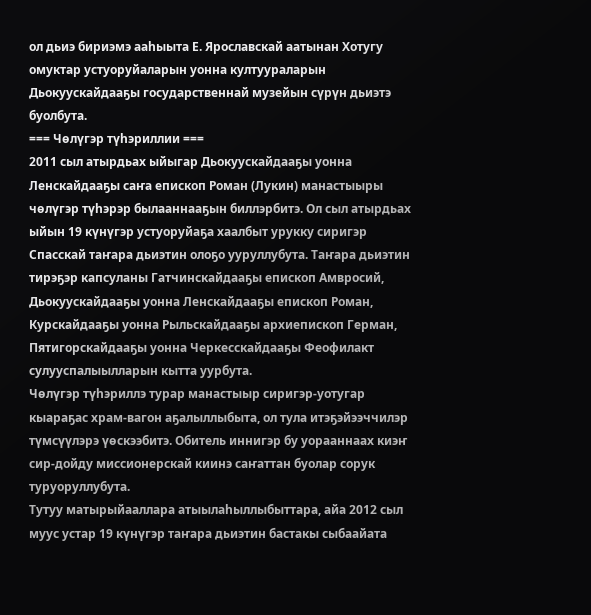ол дьиэ бириэмэ ааһыыта Е. Ярославскай аатынан Хотугу омуктар устуоруйаларын уонна култуураларын Дьокуускайдааҕы государственнай музейын сүрүн дьиэтэ буолбута.
=== Чөлүгэр түһэриллии ===
2011 сыл атырдьах ыйыгар Дьокуускайдааҕы уонна Ленскайдааҕы саҥа епископ Роман (Лукин) манастыыры чөлүгэр түһэрэр былааннааҕын биллэрбитэ. Ол сыл атырдьах ыйын 19 күнүгэр устуоруйаҕа хаалбыт урукку сиригэр Спасскай таҥара дьиэтин олоҕо ууруллубута. Таҥара дьиэтин тирэҕэр капсуланы Гатчинскайдааҕы епископ Амвросий, Дьокуускайдааҕы уонна Ленскайдааҕы епископ Роман, Курскайдааҕы уонна Рыльскайдааҕы архиепископ Герман, Пятигорскайдааҕы уонна Черкесскайдааҕы Феофилакт сулууспалыылларын кытта уурбута.
Чөлүгэр түһэриллэ турар манастыыр сиригэр-уотугар кыараҕас храм-вагон аҕалыллыбыта, ол тула итэҕэйээччилэр түмсүүлэрэ үөскээбитэ. Обитель иннигэр бу уорааннаах киэҥ сир-дойду миссионерскай киинэ саҥаттан буолар сорук туруоруллубута.
Тутуу матырыйааллара атыылаһыллыбыттара, айа 2012 сыл муус устар 19 күнүгэр таҥара дьиэтин бастакы сыбаайата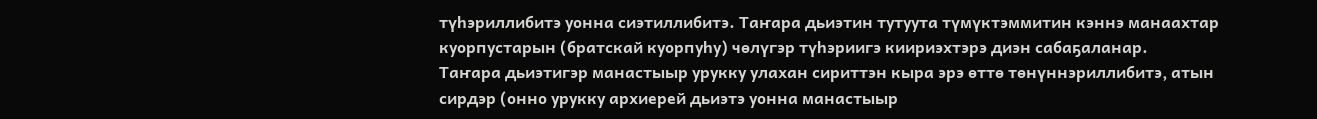түһэриллибитэ уонна сиэтиллибитэ. Таҥара дьиэтин тутуута түмүктэммитин кэннэ манаахтар куорпустарын (братскай куорпуһу) чөлүгэр түһэриигэ киириэхтэрэ диэн сабаҕаланар.
Таҥара дьиэтигэр манастыыр урукку улахан сириттэн кыра эрэ өттө төнүннэриллибитэ, атын сирдэр (онно урукку архиерей дьиэтэ уонна манастыыр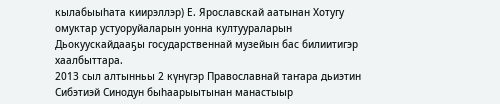кылабыыһата киирэллэр) Е. Ярославскай аатынан Хотугу омуктар устуоруйаларын уонна култуураларын Дьокуускайдааҕы государственнай музейын бас билиитигэр хаалбыттара.
2013 сыл алтынньы 2 күнүгэр Православнай таҥара дьиэтин Сибэтиэй Синодун быһаарыытынан манастыыр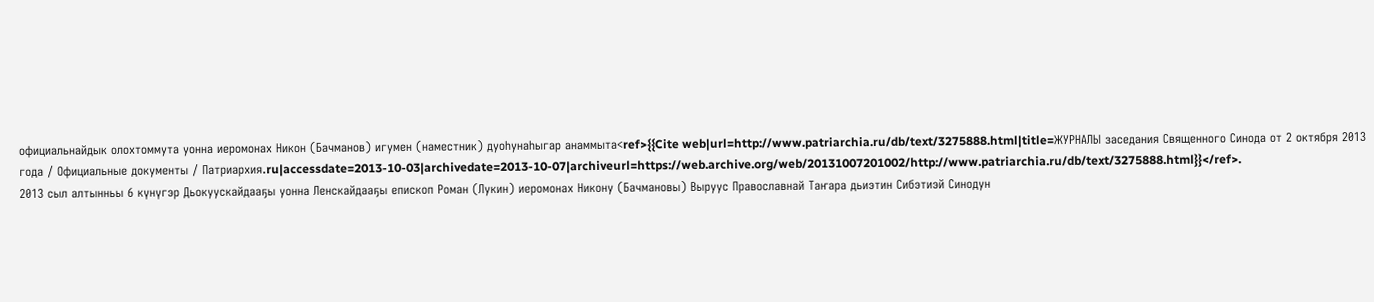официальнайдык олохтоммута уонна иеромонах Никон (Бачманов) игумен (наместник) дуоһунаһыгар анаммыта<ref>{{Cite web|url=http://www.patriarchia.ru/db/text/3275888.html|title=ЖУРНАЛЫ заседания Священного Синода от 2 октября 2013 года / Официальные документы / Патриархия.ru|accessdate=2013-10-03|archivedate=2013-10-07|archiveurl=https://web.archive.org/web/20131007201002/http://www.patriarchia.ru/db/text/3275888.html}}</ref>.
2013 сыл алтынньы 6 күнүгэр Дьокуускайдааҕы уонна Ленскайдааҕы епископ Роман (Лукин) иеромонах Никону (Бачмановы) Выруус Православнай Таҥара дьиэтин Сибэтиэй Синодун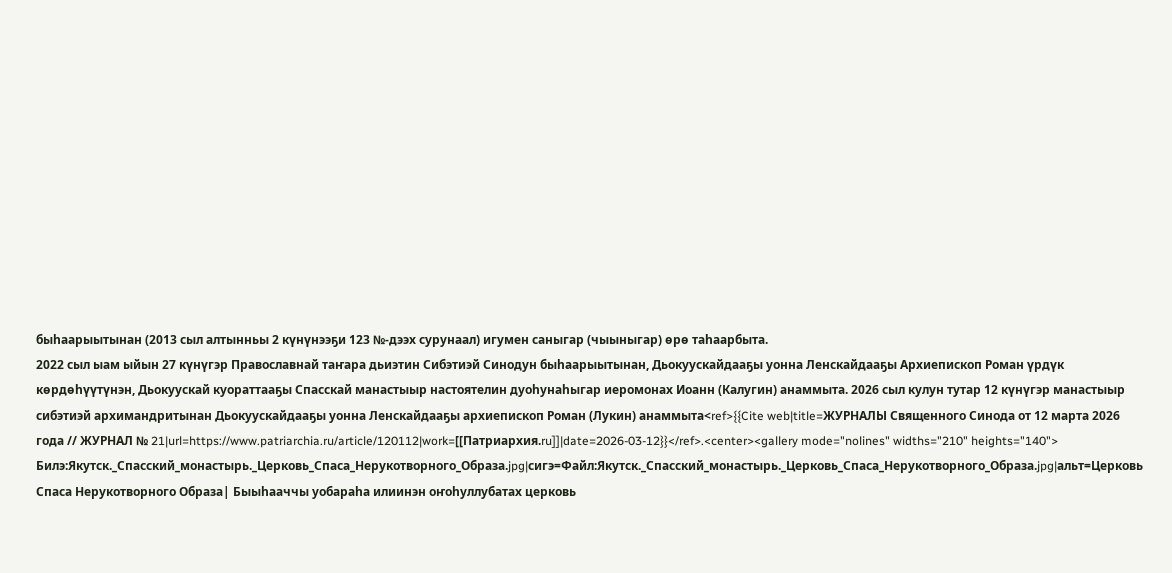быһаарыытынан (2013 сыл алтынньы 2 күнүнээҕи 123 №-дээх сурунаал) игумен саныгар (чыыныгар) өрө таһаарбыта.
2022 сыл ыам ыйын 27 күнүгэр Православнай таҥара дьиэтин Сибэтиэй Синодун быһаарыытынан, Дьокуускайдааҕы уонна Ленскайдааҕы Архиепископ Роман үрдүк көрдөһүүтүнэн, Дьокуускай куораттааҕы Спасскай манастыыр настоятелин дуоһунаһыгар иеромонах Иоанн (Калугин) анаммыта. 2026 сыл кулун тутар 12 күнүгэр манастыыр сибэтиэй архимандритынан Дьокуускайдааҕы уонна Ленскайдааҕы архиепископ Роман (Лукин) анаммыта<ref>{{Cite web|title=ЖУРНАЛЫ Священного Синода от 12 марта 2026 года // ЖУРНАЛ № 21|url=https://www.patriarchia.ru/article/120112|work=[[Патриархия.ru]]|date=2026-03-12}}</ref>.<center><gallery mode="nolines" widths="210" heights="140">
Билэ:Якутск._Спасский_монастырь._Церковь_Спаса_Нерукотворного_Образа.jpg|сигэ=Файл:Якутск._Спасский_монастырь._Церковь_Спаса_Нерукотворного_Образа.jpg|альт=Церковь Спаса Нерукотворного Образа| Быыһааччы уобараһа илиинэн оҥоһуллубатах церковь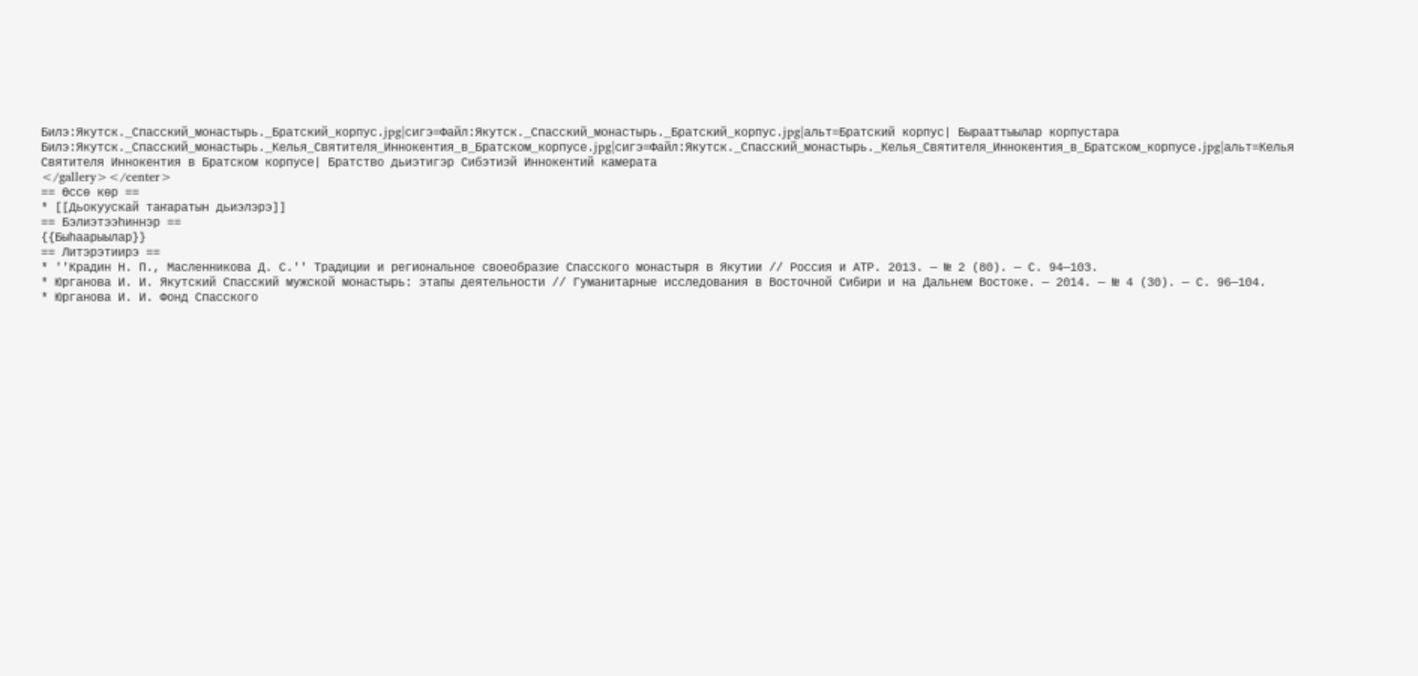Билэ:Якутск._Спасский_монастырь._Братский_корпус.jpg|сигэ=Файл:Якутск._Спасский_монастырь._Братский_корпус.jpg|альт=Братский корпус| Бырааттыылар корпустара
Билэ:Якутск._Спасский_монастырь._Келья_Святителя_Иннокентия_в_Братском_корпусе.jpg|сигэ=Файл:Якутск._Спасский_монастырь._Келья_Святителя_Иннокентия_в_Братском_корпусе.jpg|альт=Келья Святителя Иннокентия в Братском корпусе| Братство дьиэтигэр Сибэтиэй Иннокентий камерата
</gallery></center>
== Өссө көр ==
* [[Дьокуускай таҥаратын дьиэлэрэ]]
== Бэлиэтээһиннэр ==
{{Быһаарыылар}}
== Литэрэтиирэ ==
* ''Крадин Н. П., Масленникова Д. С.'' Традиции и региональное своеобразие Спасского монастыря в Якутии // Россия и АТР. 2013. — № 2 (80). — С. 94—103.
* Юрганова И. И. Якутский Спасский мужской монастырь: этапы деятельности // Гуманитарные исследования в Восточной Сибири и на Дальнем Востоке. — 2014. — № 4 (30). — С. 96—104.
* Юрганова И. И. Фонд Спасского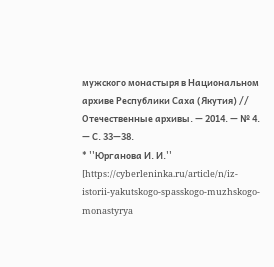мужского монастыря в Национальном архиве Республики Саха (Якутия) // Отечественные архивы. — 2014. — № 4. — С. 33—38.
* ''Юрганова И. И.'' [https://cyberleninka.ru/article/n/iz-istorii-yakutskogo-spasskogo-muzhskogo-monastyrya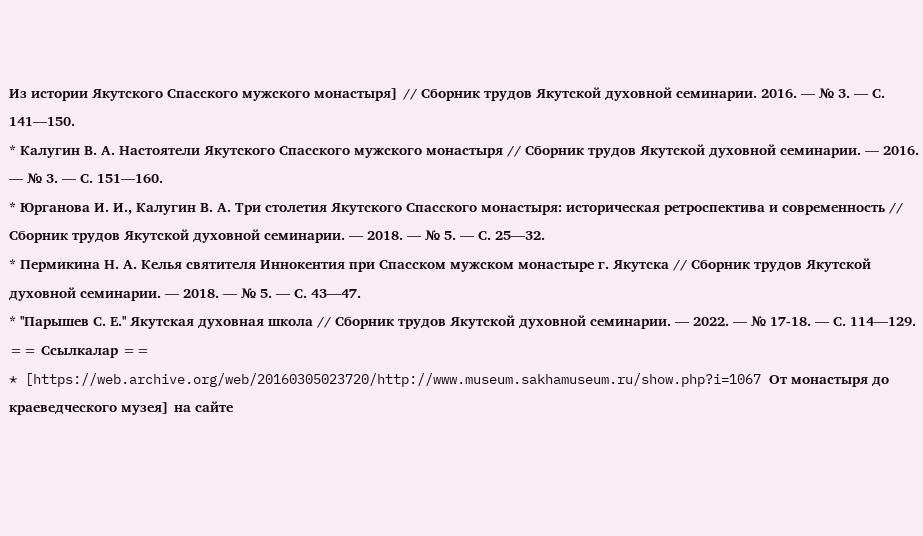Из истории Якутского Спасского мужского монастыря] // Сборник трудов Якутской духовной семинарии. 2016. — № 3. — С. 141—150.
* Калугин В. А. Настоятели Якутского Спасского мужского монастыря // Сборник трудов Якутской духовной семинарии. — 2016. — № 3. — С. 151—160.
* Юрганова И. И., Калугин В. А. Три столетия Якутского Спасского монастыря: историческая ретроспектива и современность // Сборник трудов Якутской духовной семинарии. — 2018. — № 5. — С. 25—32.
* Пермикина Н. А. Келья святителя Иннокентия при Спасском мужском монастыре г. Якутска // Сборник трудов Якутской духовной семинарии. — 2018. — № 5. — С. 43—47.
* ''Парышев С. Е.'' Якутская духовная школа // Сборник трудов Якутской духовной семинарии. — 2022. — № 17-18. — С. 114—129.
== Ссылкалар ==
* [https://web.archive.org/web/20160305023720/http://www.museum.sakhamuseum.ru/show.php?i=1067 От монастыря до краеведческого музея] на сайте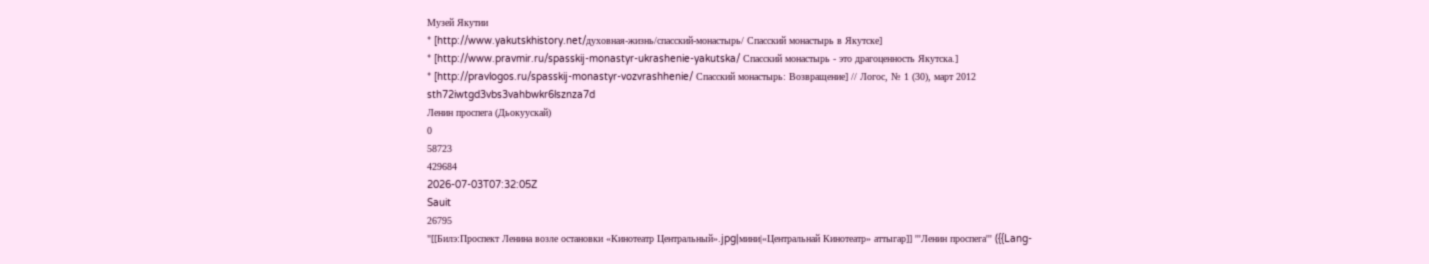Музей Якутии
* [http://www.yakutskhistory.net/духовная-жизнь/спасский-монастырь/ Спасский монастырь в Якутске]
* [http://www.pravmir.ru/spasskij-monastyr-ukrashenie-yakutska/ Спасский монастырь - это драгоценность Якутска.]
* [http://pravlogos.ru/spasskij-monastyr-vozvrashhenie/ Спасский монастырь: Возвращение] // Логос, № 1 (30), март 2012
sth72iwtgd3vbs3vahbwkr6lsznza7d
Ленин проспега (Дьокуускай)
0
58723
429684
2026-07-03T07:32:05Z
Sauit
26795
"[[Билэ:Проспект Ленина возле остановки «Кинотеатр Центральный».jpg|мини|«Центральнай Кинотеатр» аттыгар]] '''Ленин проспега''' ({{Lang-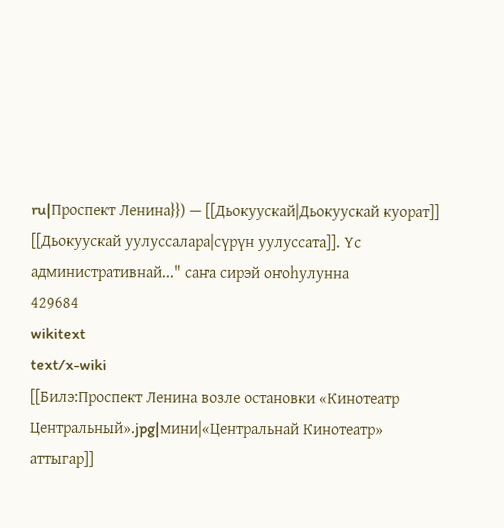ru|Проспект Ленина}}) — [[Дьокуускай|Дьокуускай куорат]] [[Дьокуускай уулуссалара|сүрүн уулуссата]]. Үс административнай..." саҥа сирэй оҥоһулунна
429684
wikitext
text/x-wiki
[[Билэ:Проспект Ленина возле остановки «Кинотеатр Центральный».jpg|мини|«Центральнай Кинотеатр» аттыгар]]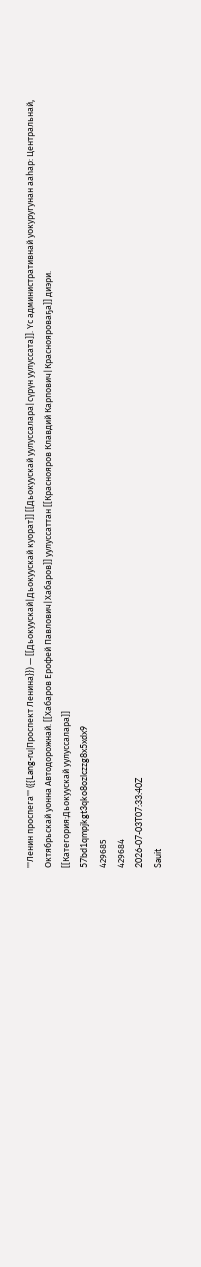'''Ленин проспега''' ({{Lang-ru|Проспект Ленина}}) — [[Дьокуускай|Дьокуускай куорат]] [[Дьокуускай уулуссалара|сүрүн уулуссата]]. Үс административнай уокуругунан ааһар: Центральнай, Октябрьскай уонна Автодорожнай. [[Хабаров Ерофей Павлович|Хабаров]] уулуссаттан [[Краснояров Клавдий Карпович|Краснояроваҕа]] диэри.
[[Категория:Дьокуускай уулуссалара]]
57bd1qmpjkgt3qko8ozlczzg8x5xdx9
429685
429684
2026-07-03T07:33:40Z
Sauit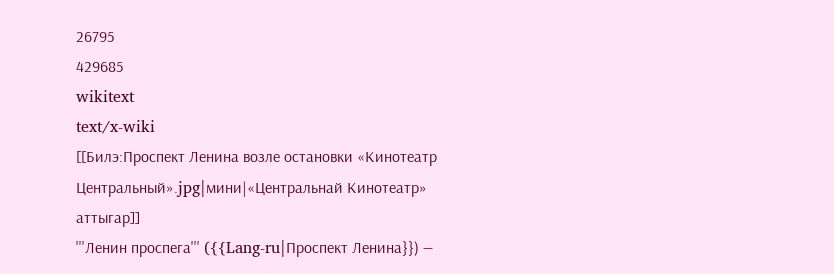26795
429685
wikitext
text/x-wiki
[[Билэ:Проспект Ленина возле остановки «Кинотеатр Центральный».jpg|мини|«Центральнай Кинотеатр» аттыгар]]
'''Ленин проспега''' ({{Lang-ru|Проспект Ленина}}) —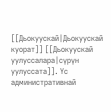[[Дьокуускай|Дьокуускай куорат]] [[Дьокуускай уулуссалара|сүрүн уулуссата]]. Үс административнай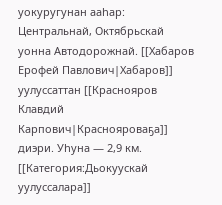уокуругунан ааһар: Центральнай, Октябрьскай уонна Автодорожнай. [[Хабаров Ерофей Павлович|Хабаров]] уулуссаттан [[Краснояров Клавдий Карпович|Краснояроваҕа]] диэри. Уһуна — 2,9 км.
[[Категория:Дьокуускай уулуссалара]]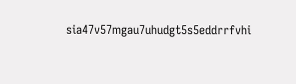sia47v57mgau7uhudgt5s5eddrrfvhi